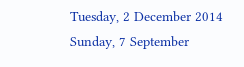Tuesday, 2 December 2014
Sunday, 7 September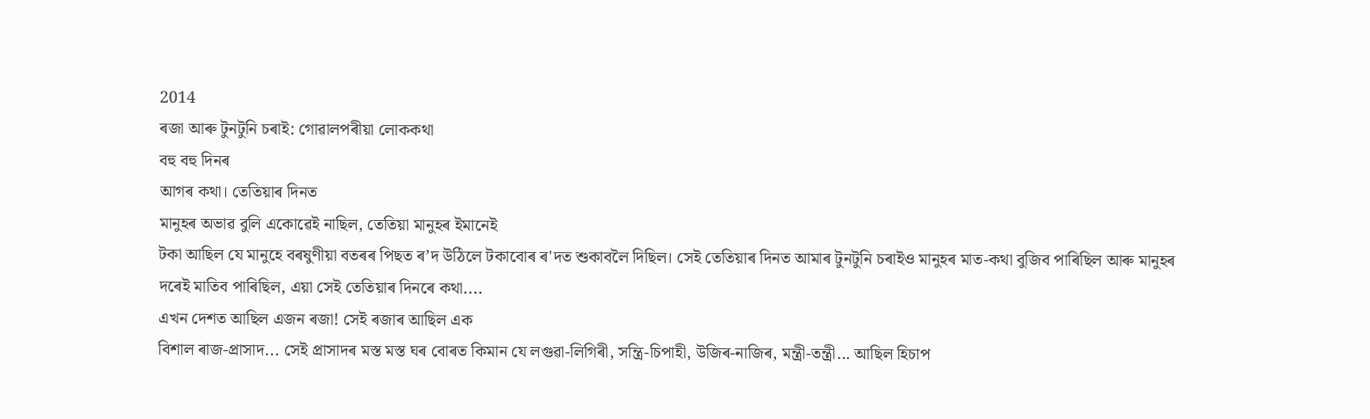2014
ৰজা আৰু টুনটুনি চৰাই: গোৱালপৰীয়া লোককথা
বহু বহু দিনৰ
আগৰ কথা। তেতিয়াৰ দিনত
মানুহৰ অভাৱ বুলি একোৱেই নাছিল, তেতিয়া মানুহৰ ইমানেই
টকা আছিল যে মানুহে বৰষুণীয়া বতৰৰ পিছত ৰ’দ উঠিলে টকাবোৰ ৰ'দত শুকাবলৈ দিছিল। সেই তেতিয়াৰ দিনত আমাৰ টুনটুনি চৰাইও মানুহৰ মাত-কথা বুজিব পাৰিছিল আৰু মানুহৰ
দৰেই মাতিব পাৰিছিল, এয়া সেই তেতিয়াৰ দিনৰে কথা....
এখন দেশত আছিল এজন ৰজা! সেই ৰজাৰ আছিল এক
বিশাল ৰাজ-প্ৰাসাদ... সেই প্ৰাসাদৰ মস্ত মস্ত ঘৰ বোৰত কিমান যে লগুৱা-লিগিৰী, সন্ত্ৰি-চিপাহী, উজিৰ-নাজিৰ, মন্ত্ৰী-তন্ত্ৰী... আছিল হিচাপ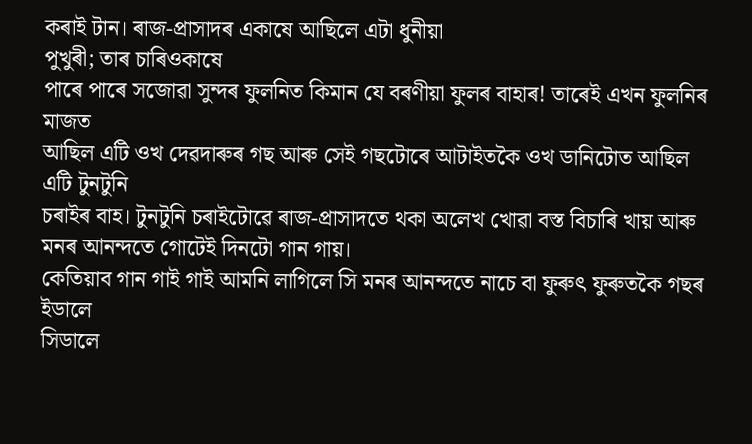কৰাই টান। ৰাজ-প্ৰাসাদৰ একাষে আছিলে এটা ধুনীয়া
পুখুৰী; তাৰ চাৰিওকাষে
পাৰে পাৰে সজোৱা সুন্দৰ ফুলনিত কিমান যে বৰণীয়া ফুলৰ বাহাৰ! তাৰেই এখন ফুলনিৰ মাজত
আছিল এটি ওখ দেৱদাৰুৰ গছ আৰু সেই গছটোৰে আটাইতকৈ ওখ ডানিটোত আছিল এটি টুনটুনি
চৰাইৰ বাহ। টুনটুনি চৰাইটোৱে ৰাজ-প্ৰাসাদতে থকা অলেখ খোৱা বস্ত বিচাৰি খায় আৰু মনৰ আনন্দতে গোটেই দিনটো গান গায়।
কেতিয়াব গান গাই গাই আমনি লাগিলে সি মনৰ আনন্দতে নাচে বা ফুৰুৎ ফুৰুতকৈ গছৰ ইডালে
সিডালে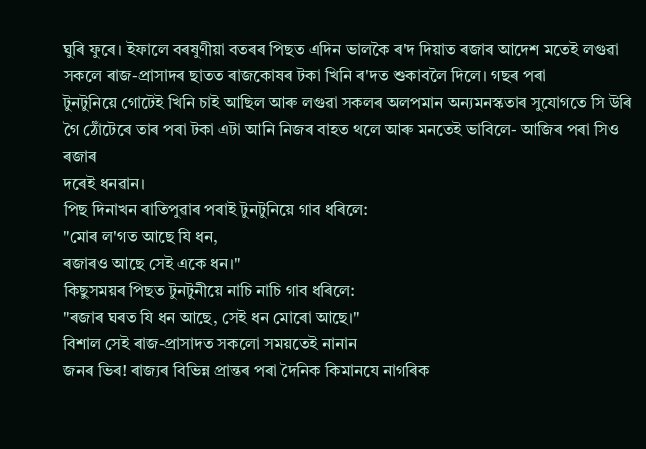ঘুৰি ফুৰে। ইফালে বৰষুণীয়া বতৰৰ পিছত এদিন ভালকৈ ৰ'দ দিয়াত ৰজাৰ আদেশ মতেই লগুৱা সকলে ৰাজ-প্ৰাসাদৰ ছাতত ৰাজকোষৰ টকা খিনি ৰ'দত শুকাবলৈ দিলে। গছৰ পৰা
টুনটুনিয়ে গোটেই খিনি চাই আছিল আৰু লগুৱা সকলৰ অলপমান অন্যমনস্কতাৰ সুযোগতে সি উৰি গৈ ঠোঁটেৰে তাৰ পৰা টকা এটা আনি নিজৰ বাহত থলে আৰু মনতেই ভাবিলে- আজিৰ পৰা সিও ৰজাৰ
দৰেই ধনৱান।
পিছ দিনাখন ৰাতিপুৱাৰ পৰাই টুনটুনিয়ে গাব ধৰিলে:
"মোৰ ল'গত আছে যি ধন,
ৰজাৰও আছে সেই একে ধন।"
কিছুসময়ৰ পিছত টুনটুনীয়ে নাচি নাচি গাব ধৰিলে:
"ৰজাৰ ঘৰত যি ধন আছে, সেই ধন মোৰো আছে।"
বিশাল সেই ৰাজ-প্ৰাসাদত সকলো সময়তেই নানান
জনৰ ভিৰ! ৰাজ্যৰ বিভিন্ন প্ৰান্তৰ পৰা দৈনিক কিমানযে নাগৰিক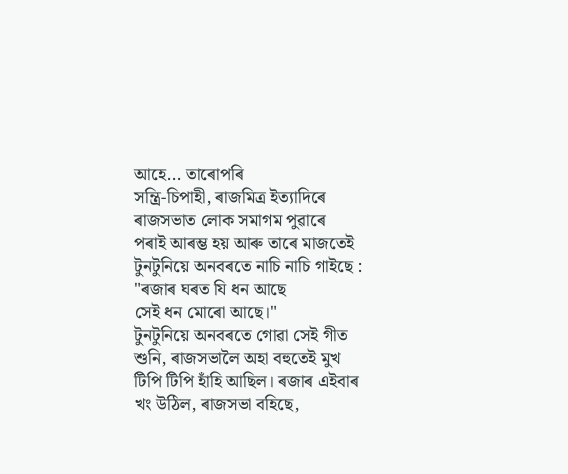আহে... তাৰোপৰি
সন্ত্ৰি-চিপাহী, ৰাজমিত্ৰ ইত্যাদিৰে ৰাজসভাত লোক সমাগম পুৱাৰে
পৰাই আৰম্ভ হয় আৰু তাৰে মাজতেই টুনটুনিয়ে অনবৰতে নাচি নাচি গাইছে :
"ৰজাৰ ঘৰত যি ধন আছে
সেই ধন মোৰো আছে।"
টুনটুনিয়ে অনবৰতে গোৱা সেই গীত শুনি, ৰাজসভালৈ অহা বহুতেই মুখ টিপি টিপি হাঁহি আছিল। ৰজাৰ এইবাৰ খং উঠিল, ৰাজসভা বহিছে,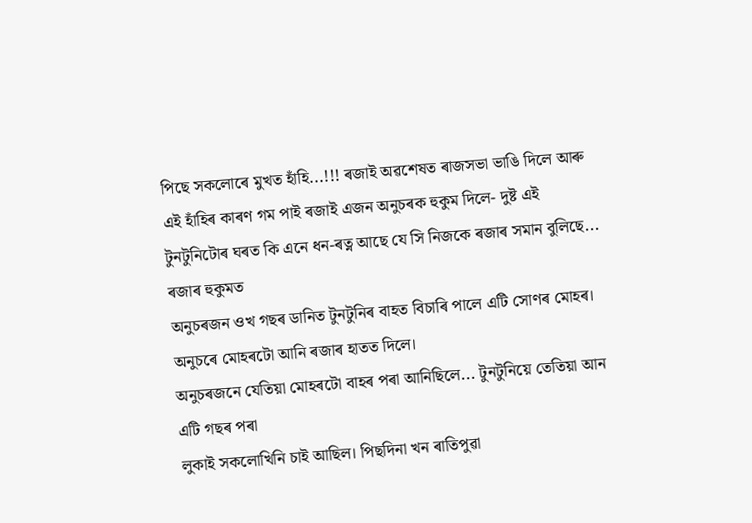পিছে সকলোৰে মুখত হাঁহি...!!! ৰজাই অৱশেষত ৰাজসভা ভাঙি দিলে আৰু এই হাঁহিৰ কাৰণ গম পাই ৰজাই এজন অনুচৰক হুকুম দিলে- দুষ্ট এই
টুনটুনিটোৰ ঘৰত কি এনে ধন-ৰত্ন আছে যে সি নিজকে ৰজাৰ সমান বুলিছে... ৰজাৰ হুকুমত
অনুচৰজন ওখ গছৰ ডানিত টুনটুনিৰ বাহত বিচাৰি পালে এটি সোণৰ মোহৰ। অনুচৰে মোহৰটো আনি ৰজাৰ হাতত দিলে।
অনুচৰজনে যেতিয়া মোহৰটো বাহৰ পৰা আনিছিলে... টুনটুনিয়ে তেতিয়া আন এটি গছৰ পৰা
লুকাই সকলোখিনি চাই আছিল। পিছদিনা খন ৰাতিপুৱা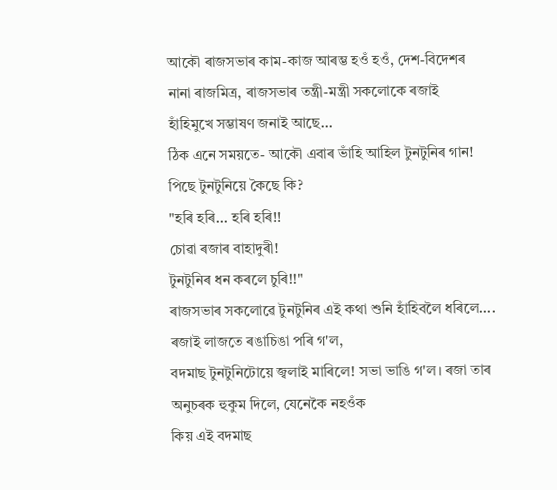আকৌ ৰাজসভাৰ কাম-কাজ আৰম্ভ হওঁ হওঁ, দেশ-বিদেশৰ
নানা ৰাজমিত্ৰ, ৰাজসভাৰ তন্ত্ৰী-মন্ত্ৰী সকলোকে ৰজাই
হাঁহিমুখে সম্ভাষণ জনাই আছে...
ঠিক এনে সময়তে- আকৌ এবাৰ ভাঁহি আহিল টুনটুনিৰ গান! পিছে টুনটুনিয়ে কৈছে কি?
"হৰি হৰি... হৰি হৰি!!
চোৱা ৰজাৰ বাহাদুৰী!
টুনটুনিৰ ধন কৰলে চুৰি!!"
ৰাজসভাৰ সকলোৱে টুনটুনিৰ এই কথা শুনি হাঁহিবলৈ ধৰিলে.... ৰজাই লাজতে ৰঙাচিঙা পৰি গ'ল,
বদমাছ টুনটুনিটোয়ে জ্বলাই মাৰিলে! সভা ভাঙি গ'ল। ৰজা তাৰ অনুচৰক হুকুম দিলে, যেনেকৈ নহওঁক
কিয় এই বদমাছ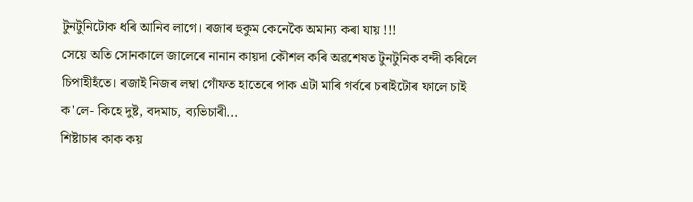টুনটুনিটোক ধৰি আনিব লাগে। ৰজাৰ হুকুম কেনেকৈ অমান্য কৰা যায় !!!
সেয়ে অতি সোনকালে জালেৰে নানান কায়দা কৌশল কৰি অৱশেষত টুনটুনিক বন্দী কৰিলে
চিপাহীহঁতে। ৰজাই নিজৰ লম্বা গোঁফত হাতেৰে পাক এটা মাৰি গৰ্বৰে চৰাইটোৰ ফালে চাই ক'লে- কিহে দুষ্ট, বদমাচ, ব্যভিচাৰী...
শিষ্টাচাৰ কাক কয়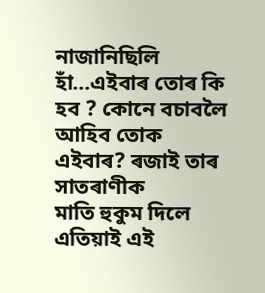নাজানিছিলি হাঁ...এইবাৰ তোৰ কি হব ? কোনে বচাবলৈ আহিব তোক এইবাৰ? ৰজাই তাৰ সাতৰাণীক
মাতি হুকুম দিলে এতিয়াই এই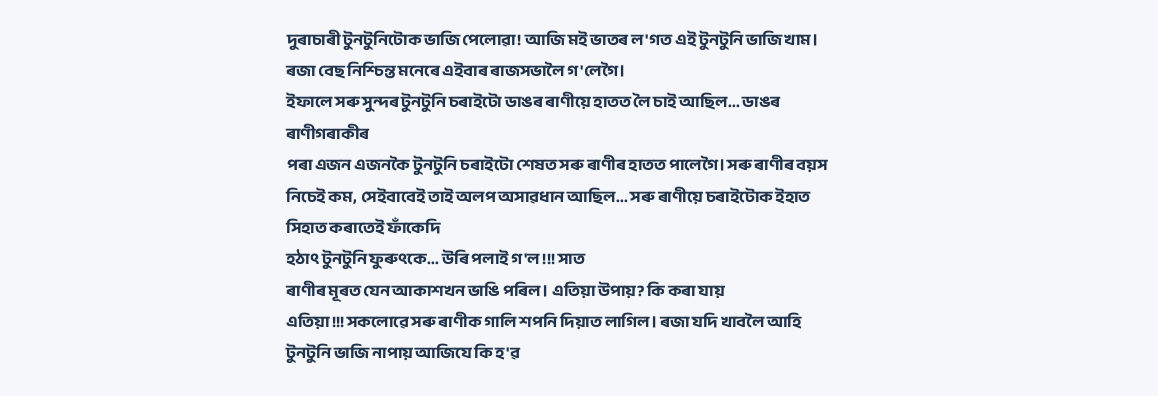দুৰাচাৰী টুনটুনিটোক ভাজি পেলোৱা! আজি মই ভাতৰ ল'গত এই টুনটুনি ভাজি খাম। ৰজা বেছ নিশ্চিন্ত মনেৰে এইবাৰ ৰাজসভালৈ গ'লেগৈ।
ইফালে সৰু সুন্দৰ টুনটুনি চৰাইটো ডাঙৰ ৰাণীয়ে হাতত লৈ চাই আছিল... ডাঙৰ ৰাণীগৰাকীৰ
পৰা এজন এজনকৈ টুনটুনি চৰাইটো শেষত সৰু ৰাণীৰ হাতত পালেগৈ। সৰু ৰাণীৰ বয়স নিচেই কম, সেইবাবেই তাই অলপ অসাৱধান আছিল... সৰু ৰাণীয়ে চৰাইটোক ইহাত সিহাত কৰাতেই ফাঁকেদি
হঠাৎ টুনটুনি ফুৰুৎকে... উৰি পলাই গ'ল !!! সাত
ৰাণীৰ মূৰত যেন আকাশখন ভাঙি পৰিল। এতিয়া উপায়? কি কৰা যায়
এতিয়া !!! সকলোৱে সৰু ৰাণীক গালি শপনি দিয়াত লাগিল। ৰজা যদি খাবলৈ আহি টুনটুনি ভাজি নাপায় আজিযে কি হ'ৱ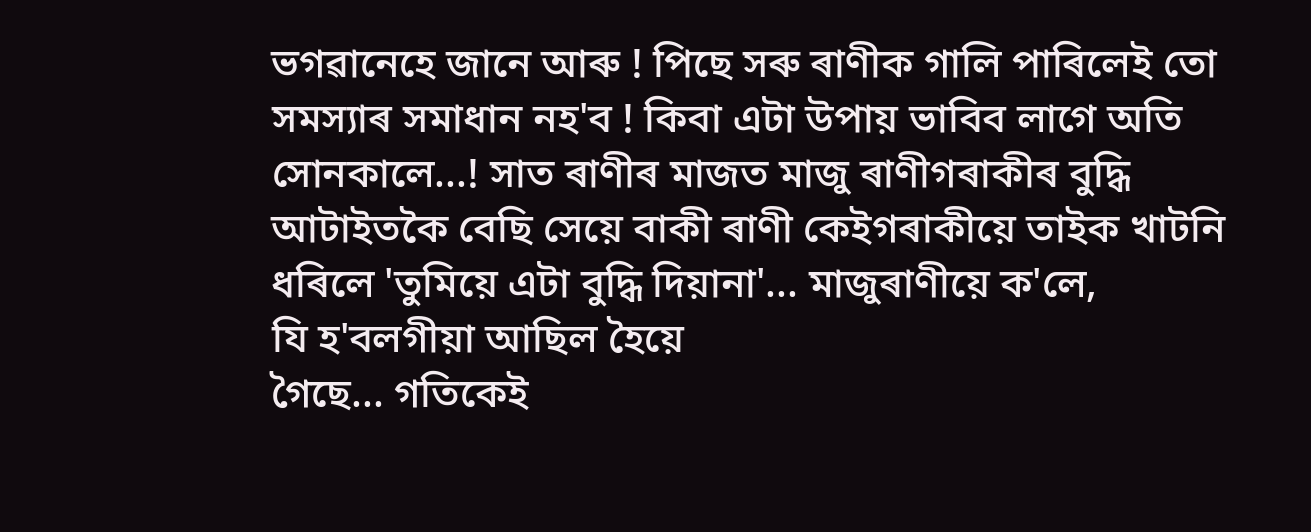ভগৱানেহে জানে আৰু ! পিছে সৰু ৰাণীক গালি পাৰিলেই তো সমস্যাৰ সমাধান নহ'ব ! কিবা এটা উপায় ভাবিব লাগে অতি সোনকালে...! সাত ৰাণীৰ মাজত মাজু ৰাণীগৰাকীৰ বুদ্ধি আটাইতকৈ বেছি সেয়ে বাকী ৰাণী কেইগৰাকীয়ে তাইক খাটনি ধৰিলে 'তুমিয়ে এটা বুদ্ধি দিয়ানা'... মাজুৰাণীয়ে ক'লে,
যি হ'বলগীয়া আছিল হৈয়ে
গৈছে... গতিকেই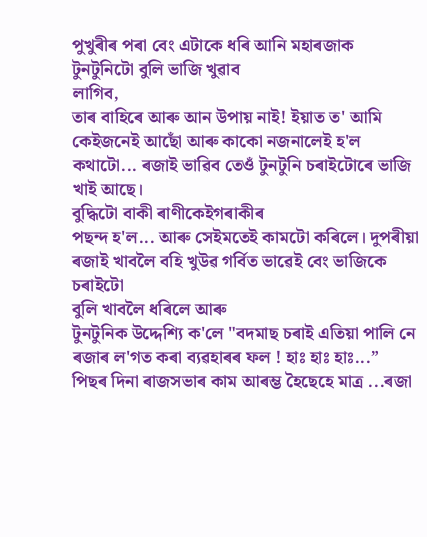পুখুৰীৰ পৰা বেং এটাকে ধৰি আনি মহাৰজাক টুনটুনিটো বুলি ভাজি খুৱাব
লাগিব,
তাৰ বাহিৰে আৰু আন উপায় নাই! ইয়াত ত' আমি কেইজনেই আছোঁ আৰু কাকো নজনালেই হ'ল কথাটো... ৰজাই ভাৱিব তেওঁ টুনটুনি চৰাইটোৰে ভাজি খাই আছে।
বুদ্ধিটো বাকী ৰাণীকেইগৰাকীৰ
পছন্দ হ'ল... আৰু সেইমতেই কামটো কৰিলে। দুপৰীয়া ৰজাই খাবলৈ বহি খুউৱ গৰ্বিত ভাৱেই বেং ভাজিকে চৰাইটো
বুলি খাবলৈ ধৰিলে আৰু
টুনটুনিক উদ্দেশ্যি ক'লে "বদমাছ চৰাই এতিয়া পালি নে ৰজাৰ ল'গত কৰা ব্যৱহাৰৰ ফল ! হাঃ হাঃ হাঃ...”
পিছৰ দিনা ৰাজসভাৰ কাম আৰম্ভ হৈছেহে মাত্ৰ ...ৰজা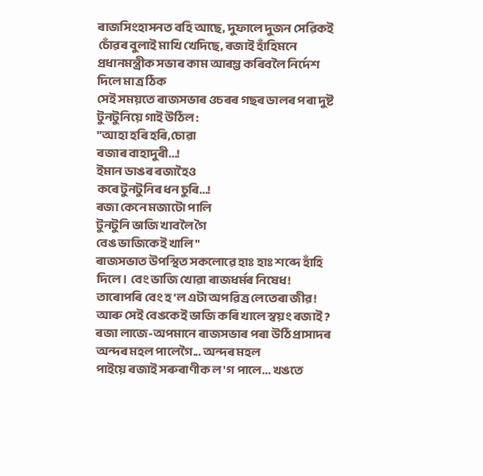ৰাজসিংহাসনত বহি আছে, দুফালে দুজন সেৱিকই চোঁৱৰ বুলাই মাখি খেদিছে, ৰজাই হাঁহিমনে প্ৰধানমন্ত্ৰীক সভাৰ কাম আৰম্ভ কৰিবলৈ নিৰ্দেশ দিলে মাত্ৰ ঠিক
সেই সময়তে ৰাজসভাৰ ওচৰৰ গছৰ ডালৰ পৰা দুষ্ট টুনটুনিয়ে গাই উঠিল :
"আহা হৰি হৰি,চোৱা
ৰজাৰ বাহাদুৰী...!
ইমান ডাঙৰ ৰজাহৈও
কৰে টুনটুনিৰ ধন চুৰি...!
ৰজা কেনে মজাটো পালি
টুনটুনি ভাজি খাবলৈ গৈ
বেঙ ভাজিকেই খালি "
ৰাজসভাত উপস্থিত সকলোৱে হাঃ হাঃ শব্দে হাঁহি
দিলে। বেং ভাজি খোৱা ৰাজধৰ্মৰ নিষেধ! তাৰোপৰি বেং হ'ল এটা অপৱিত্ৰ লেতেৰা জীৱ! আৰু সেই বেঙকেই ভাজি কৰি খালে স্বয়ং ৰজাই? ৰজা লাজে-অপমানে ৰাজসভাৰ পৰা উঠি প্ৰাসাদৰ অন্দৰ মহল পালেগৈ... অন্দৰ মহল
পাইয়ে ৰজাই সৰুৰাণীক ল'গ পালে... খঙতে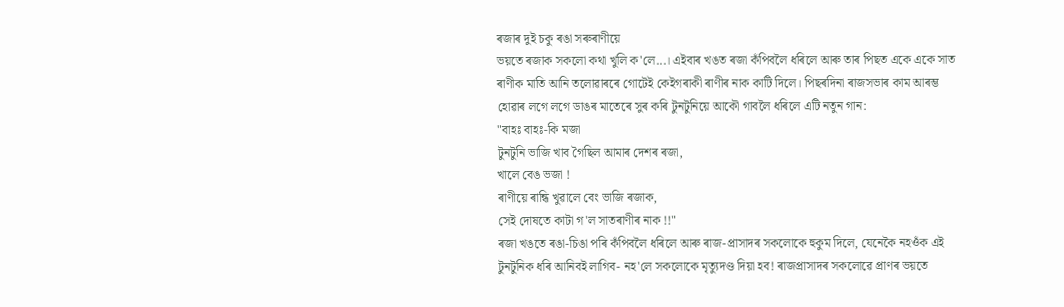ৰজাৰ দুই চকু ৰঙা সৰুৰাণীয়ে
ভয়তে ৰজাক সকলো কথা খুলি ক'লে...। এইবাৰ খঙত ৰজা কঁপিবলৈ ধৰিলে আৰু তাৰ পিছত একে একে সাত ৰাণীক মাতি আনি তলোৱাৰৰে গোটেই কেইগৰাকী ৰাণীৰ নাক কাটি দিলে। পিছৰদিনা ৰাজসভাৰ কাম আৰম্ভ হোৱাৰ লগে লগে ডাঙৰ মাতেৰে সুৰ কৰি টুনটুনিয়ে আকৌ গাবলৈ ধৰিলে এটি নতুন গান:
"বাহঃ বাহঃ-কি মজা
টুনটুনি ভাজি খাব গৈছিল আমাৰ দেশৰ ৰজা,
খালে বেঙ ভজা !
ৰাণীয়ে ৰান্ধি খুৱালে বেং ভাজি ৰজাক,
সেই দোষতে কাটা গ'ল সাতৰাণীৰ নাক !!"
ৰজা খঙতে ৰঙা-চিঙা পৰি কঁপিবলৈ ধৰিলে আৰু ৰাজ-প্ৰাসাদৰ সকলোকে হুকুম দিলে, যেনেকৈ নহওঁক এই টুনটুনিক ধৰি আনিবই লাগিব- নহ'লে সকলোকে মৃত্যুদণ্ড দিয়া হব! ৰাজপ্ৰাসাদৰ সকলোৱে প্ৰাণৰ ভয়তে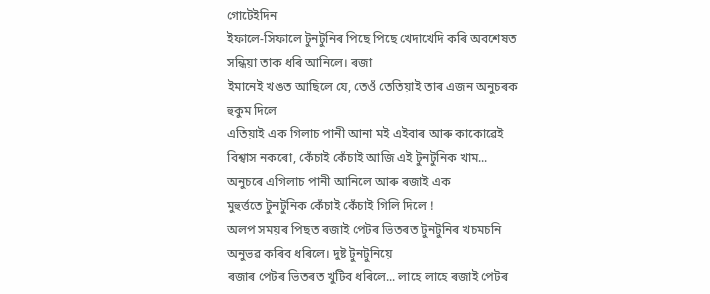গোটেইদিন
ইফালে-সিফালে টুনটুনিৰ পিছে পিছে খেদাখেদি কৰি অবশেষত সন্ধিয়া তাক ধৰি আনিলে। ৰজা
ইমানেই খঙত আছিলে যে, তেওঁ তেতিয়াই তাৰ এজন অনুচৰক হুকুম দিলে
এতিয়াই এক গিলাচ পানী আনা মই এইবাৰ আৰু কাকোৱেই বিশ্বাস নকৰো, কেঁচাই কেঁচাই আজি এই টুনটুনিক খাম... অনুচৰে এগিলাচ পানী আনিলে আৰু ৰজাই এক
মুহুৰ্ত্ততে টুনটুনিক কেঁচাই কেঁচাই গিলি দিলে !
অলপ সময়ৰ পিছত ৰজাই পেটৰ ভিতৰত টুনটুনিৰ খচমচনি অনুভৱ কৰিব ধৰিলে। দুষ্ট টুনটুনিয়ে
ৰজাৰ পেটৰ ভিতৰত খুটিব ধৰিলে... লাহে লাহে ৰজাই পেটৰ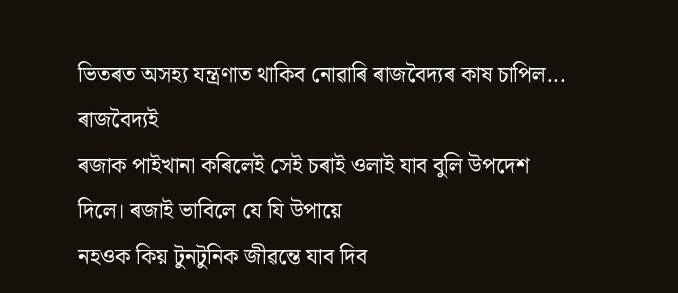ভিতৰত অসহ্য যন্ত্ৰণাত থাকিব নোৱাৰি ৰাজবৈদ্যৰ কাষ চাপিল... ৰাজবৈদ্যই
ৰজাক পাইখানা কৰিলেই সেই চৰাই ওলাই যাব বুলি উপদেশ দিলে। ৰজাই ভাবিলে যে যি উপায়ে
নহওক কিয় টুনটুনিক জীৱন্তে যাব দিব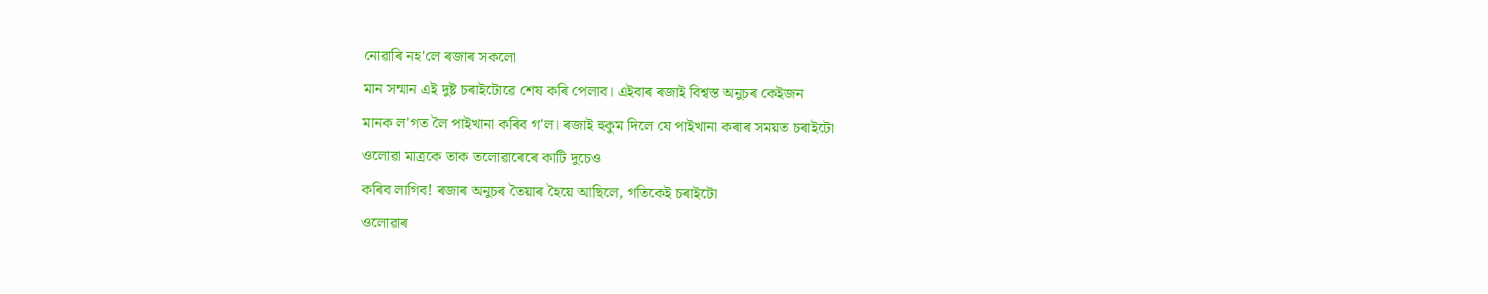নোৱাৰি নহ'লে ৰজাৰ সকলো
মান সন্মান এই দুষ্ট চৰাইটোৱে শেষ কৰি পেলাব। এইবাৰ ৰজাই বিশ্বস্ত অনুচৰ কেইজন
মানক ল'গত লৈ পাইখানা কৰিব গ'ল। ৰজাই হুকুম দিলে যে পাইখানা কৰাৰ সময়ত চৰাইটো
ওলোৱা মাত্ৰকে তাক তলোৱাৰেৰে কাটি দুচেও
কৰিব লাগিব! ৰজাৰ অনুচৰ তৈয়াৰ হৈয়ে আছিলে, গতিকেই চৰাইটো
ওলোৱাৰ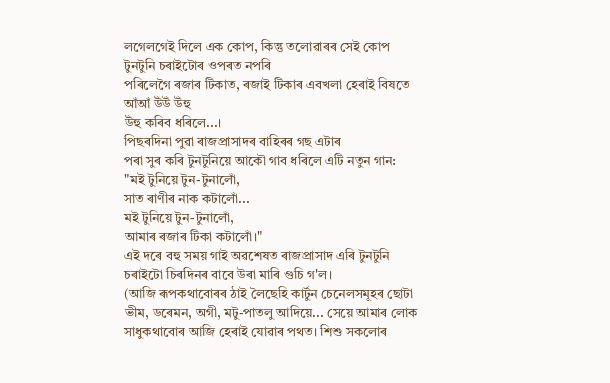লগেলগেই দিলে এক কোপ, কিন্তু তলোৱাৰৰ সেই কোপ টুনটুনি চৰাইটোৰ ওপৰত নপৰি
পৰিলেগৈ ৰজাৰ টিকাত, ৰজাই টিকাৰ এবখলা হেৰাই বিষতে আঁআঁ উঁউঁ উঁহু
উঁহু কৰিব ধৰিলে...।
পিছৰদিনা পুৱা ৰাজপ্ৰাসাদৰ বাহিৰৰ গছ এটাৰ
পৰা সুৰ কৰি টুনটুনিয়ে আকৌ গাব ধৰিলে এটি নতুন গান:
"মই টুনিয়ে টুন-টুনালোঁ,
সাত ৰাণীৰ নাক কটালোঁ...
মই টুনিয়ে টুন-টুনালোঁ,
আমাৰ ৰজাৰ টিকা কটালোঁ।"
এই দৰে বহু সময় গাই অৱশেষত ৰাজপ্ৰাসাদ এৰি টুনটুনি চৰাইটো চিৰদিনৰ বাবে উৰা মাৰি গুচি গ'ল।
(আজি ৰূপকথাবোৰৰ ঠাই লৈছেহি কাৰ্টুন চেনেলসমূহৰ ছোটা ভীম, ডৰেমন, অগী, মটু-পাতলু আদিয়ে... সেয়ে আমাৰ লোক সাধুকথাবোৰ আজি হেৰাই যোৱাৰ পথত। শিশু সকলোৰ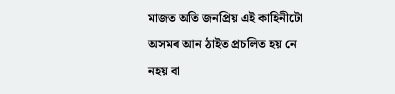মাজত অতি জনপ্ৰিয় এই কাহিনীটো অসমৰ আন ঠাইত প্ৰচলিত হয় নে নহয় বা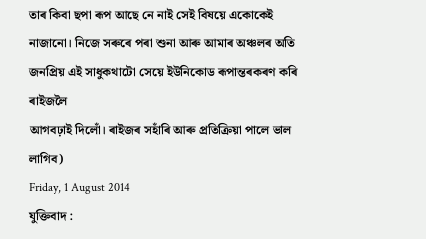তাৰ কিবা ছপা ৰূপ আছে নে নাই সেই বিষয়ে একোকেই নাজানো। নিজে সৰুৰে পৰা শুনা আৰু আমাৰ অঞ্চলৰ অতি জনপ্ৰিয় এই সাধুকথাটো সেয়ে ইউনিকোড ৰূপান্তৰকৰণ কৰি ৰাইজলৈ
আগবঢ়াই দিলোঁ। ৰাইজৰ সহাঁৰি আৰু প্ৰতিক্ৰিয়া পালে ভাল লাগিব)
Friday, 1 August 2014
যুক্তিবাদ :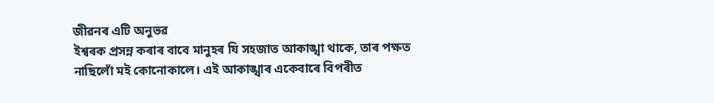জীৱনৰ এটি অনুভৱ
ইশ্বৰক প্ৰসন্ন কৰাৰ বাবে মানুহৰ যি সহজাত আকাঙ্খা থাকে, তাৰ পক্ষত নাছিলোঁ মই কোনোকালে। এই আকাঙ্খাৰ একেবাৰে বিপৰীত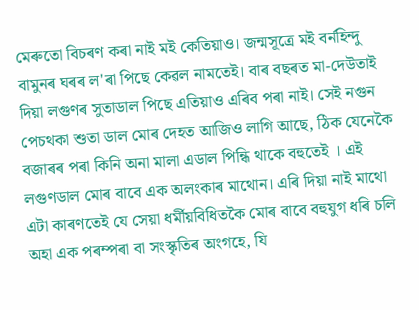মেৰুতো বিচৰণ কৰা নাই মই কেতিয়াও। জন্মসূত্ৰে মই বৰ্নহিন্দু বামুনৰ ঘৰৰ ল'ৰা পিছে কেৱল নামতেই। বাৰ বছৰত মা-দেউতাই দিয়া লগুণৰ সুতাডাল পিছে এতিয়াও এৰিব পৰা নাই। সেই নগুন পেচথকা শুতা ডাল মোৰ দেহত আজিও লাগি আছে, ঠিক যেনেকৈ বজাৰৰ পৰা কিনি অনা মালা এডাল পিন্ধি থাকে বহুতেই । এই লগুণডাল মোৰ বাবে এক অলংকাৰ মাথোন। এৰি দিয়া নাই মাথো এটা কাৰণতেই যে সেয়া ধৰ্মীয়বিধিতকৈ মোৰ বাবে বহুযুগ ধৰি চলি অহা এক পৰম্পৰা বা সংস্কৃতিৰ অংগহে, যি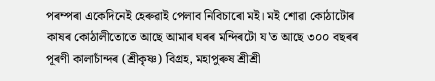পৰম্পৰা একেদিনেই হেৰুৱাই পেলাব নিবিচাৰো মই। মই শোৱা কোঠাটোৰ কাষৰ কোঠালীতোতে আছে আমাৰ ঘৰৰ মন্দিৰটো য'ত আছে ৩০০ বছৰৰ পূৰণী কালাচাঁন্দৰ (শ্ৰীকৃষ্ণ) বিগ্ৰহ, মহাপুৰুষ শ্ৰীশ্ৰী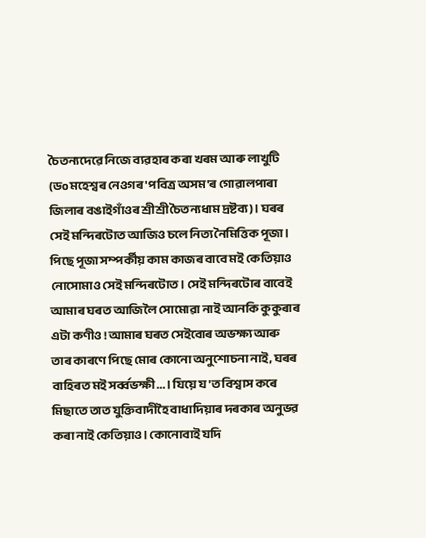চৈতন্যদেৱে নিজে ব্যৱহাৰ কৰা খৰম আৰু লাখুটি (ডo মহেশ্বৰ নেওগৰ 'পবিত্ৰ অসম'ৰ গোৱালপাৰা জিলাৰ বঙাইগাঁওৰ শ্ৰীশ্ৰী চৈতন্যধাম দ্ৰষ্টব্য)। ঘৰৰ সেই মন্দিৰটোত আজিও চলে নিত্য নৈমিত্তিক পূজা। পিছে পূজা সম্পৰ্কীয় কাম কাজৰ বাবে মই কেতিয়াও নোসোমাও সেই মন্দিৰটোত। সেই মন্দিৰটোৰ বাবেই আমাৰ ঘৰত আজিলৈ সোমোৱা নাই আনকি কুকুৰাৰ এটা কণীও ! আমাৰ ঘৰত সেইবোৰ অভক্ষ্য আৰু তাৰ কাৰণে পিছে মোৰ কোনো অনুশোচনা নাই, ঘৰৰ বাহিৰত মই সৰ্ব্বভক্ষী...। যিয়ে য'ত বিশ্বাস কৰে মিছাতে তাত যুক্তিবাদীহৈ বাধাদিয়াৰ দৰকাৰ অনুভৱ কৰা নাই কেতিয়াও। কোনোবাই যদি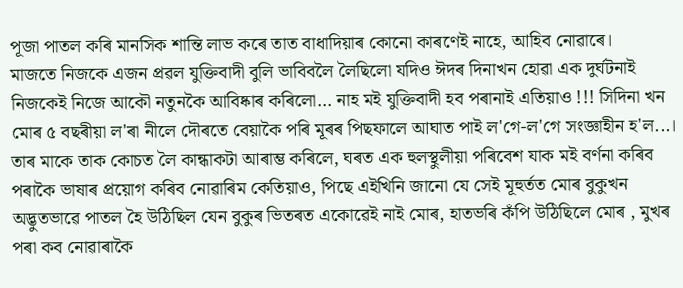পূজা পাতল কৰি মানসিক শান্তি লাভ কৰে তাত বাধাদিয়াৰ কোনো কাৰণেই নাহে, আহিব নোৱাৰে।
মাজতে নিজকে এজন প্ৰৱল যুক্তিবাদী বুলি ভাবিবলৈ লৈছিলো যদিও ঈদৰ দিনাখন হোৱা এক দুৰ্ঘটনাই নিজকেই নিজে আকৌ নতুনকৈ আবিষ্কাৰ কৰিলো... নাহ মই যুক্তিবাদী হব পৰানাই এতিয়াও !!! সিদিনা খন মোৰ ৫ বছৰীয়া ল'ৰা নীলে দৌৰতে বেয়াকৈ পৰি মূৰৰ পিছফালে আঘাত পাই ল'গে-ল'গে সংজ্ঞাহীন হ'ল...। তাৰ মাকে তাক কোচত লৈ কান্ধাকটা আৰাম্ভ কৰিলে, ঘৰত এক হুলস্থুলীয়া পৰিবেশ যাক মই বৰ্ণনা কৰিব পৰাকৈ ভাষাৰ প্ৰয়োগ কৰিব নোৱাৰিম কেতিয়াও, পিছে এইখিনি জানো যে সেই মূহুৰ্তত মোৰ বুকুখন অদ্ভুতভাৱে পাতল হৈ উঠিছিল যেন বুকুৰ ভিতৰত একোৱেই নাই মোৰ, হাতভৰি কঁপি উঠিছিলে মোৰ , মুখৰ পৰা কব নোৱাৰাকৈ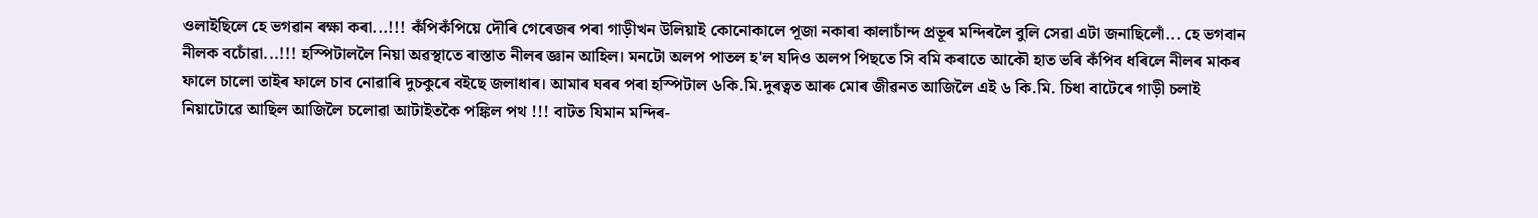ওলাইছিলে হে ভগৱান ৰক্ষা কৰা...!!! কঁপিকঁপিয়ে দৌৰি গেৰেজৰ পৰা গাড়ীখন উলিয়াই কোনোকালে পূজা নকাৰা কালাচাঁন্দ প্ৰভূৰ মন্দিৰলৈ বুলি সেৱা এটা জনাছিলোঁ... হে ভগবান নীলক বচোঁৱা...!!! হস্পিটাললৈ নিয়া অৱস্থাতে ৰাস্তাত নীলৰ জ্ঞান আহিল। মনটো অলপ পাতল হ'ল যদিও অলপ পিছতে সি বমি কৰাতে আকৌ হাত ভৰি কঁপিব ধৰিলে নীলৰ মাকৰ ফালে চালো তাইৰ ফালে চাব নোৱাৰি দুচকুৰে বইছে জলাধাৰ। আমাৰ ঘৰৰ পৰা হস্পিটাল ৬কি.মি.দুৰত্বত আৰু মোৰ জীৱনত আজিলৈ এই ৬ কি.মি. চিধা বাটেৰে গাড়ী চলাই নিয়াটোৱে আছিল আজিলৈ চলোৱা আটাইতকৈ পঙ্কিল পথ !!! বাটত যিমান মন্দিৰ-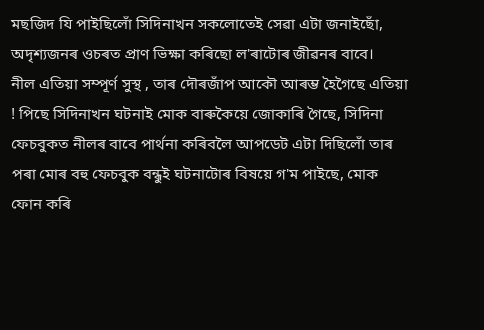মছজিদ যি পাইছিলোঁ সিদিনাখন সকলোতেই সেৱা এটা জনাইছোঁ, অদৃশ্যজনৰ ওচৰত প্ৰাণ ভিক্ষা কৰিছো ল'ৰাটোৰ জীৱনৰ বাবে।
নীল এতিয়া সম্পূৰ্ণ সুস্থ , তাৰ দৌৰজাঁপ আকৌ আৰম্ভ হৈগৈছে এতিয়া ! পিছে সিদিনাখন ঘটনাই মোক বাৰুকৈয়ে জোকাৰি গৈছে, সিদিনা ফেচবুকত নীলৰ বাবে পাৰ্থনা কৰিবলৈ আপডেট এটা দিছিলোঁ তাৰ পৰা মোৰ বহু ফেচবুক বন্ধুই ঘটনাটোৰ বিষয়ে গ'ম পাইছে, মোক ফোন কৰি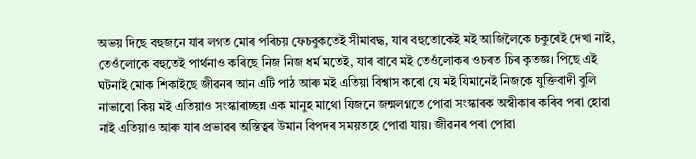অভয় দিছে বহুজনে যাৰ লগত মোৰ পৰিচয় ফেচবুকতেই সীমাবদ্ধ, যাৰ বহুতোকেই মই আজিলৈকে চকুৰেই দেখা নাই, তেওঁলোকে বহুতেই পাৰ্থনাও কৰিছে নিজ নিজ ধৰ্ম মতেই, যাৰ বাবে মই তেওঁলোকৰ ওচৰত চিৰ কৃতজ্ঞ। পিছে এই ঘটনাই মোক শিকাইছে জীৱনৰ আন এটি পাঠ আৰু মই এতিয়া বিশ্বাস কৰো যে মই যিমানেই নিজকে যুক্তিবাদী বুলি নাভাবো কিয় মই এতিয়াও সংস্কাৰাচ্ছন্ন এক মানুহ মাথো যিজনে জন্মলগ্নতে পোৱা সংস্কাৰক অস্বীকাৰ কৰিব পৰা হোৱা নাই এতিয়াও আৰু যাৰ প্ৰভাৱৰ অস্তিত্বৰ উমান বিপদৰ সময়তহে পোৱা যায়। জীৱনৰ পৰা পোৱা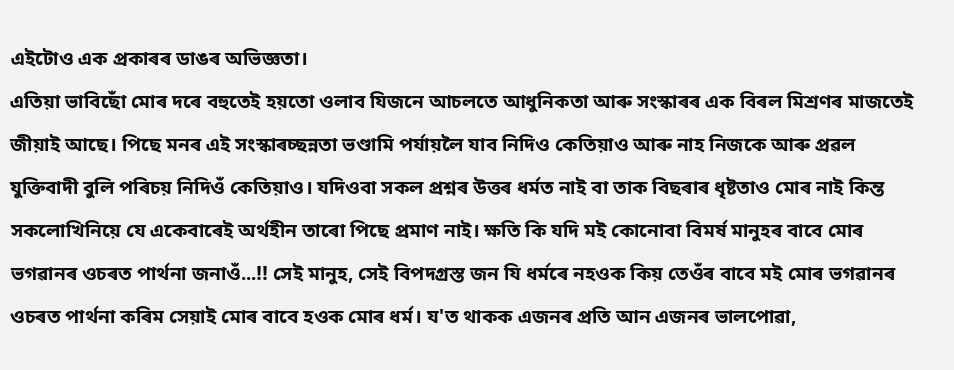এইটোও এক প্ৰকাৰৰ ডাঙৰ অভিজ্ঞতা।
এতিয়া ভাবিছোঁ মোৰ দৰে বহুতেই হয়তো ওলাব যিজনে আচলতে আধুনিকতা আৰু সংস্কাৰৰ এক বিৰল মিশ্ৰণৰ মাজতেই জীয়াই আছে। পিছে মনৰ এই সংস্কাৰচ্ছন্নতা ভণ্ডামি পৰ্যায়লৈ যাব নিদিও কেতিয়াও আৰু নাহ নিজকে আৰু প্ৰৱল যুক্তিবাদী বুলি পৰিচয় নিদিওঁ কেতিয়াও। যদিওবা সকল প্ৰশ্নৰ উত্তৰ ধৰ্মত নাই বা তাক বিছৰাৰ ধৃষ্টতাও মোৰ নাই কিন্ত সকলোখিনিয়ে যে একেবাৰেই অৰ্থহীন তাৰো পিছে প্ৰমাণ নাই। ক্ষতি কি যদি মই কোনোবা বিমৰ্ষ মানুহৰ বাবে মোৰ ভগৱানৰ ওচৰত পাৰ্থনা জনাওঁ...!! সেই মানুহ, সেই বিপদগ্ৰস্ত জন যি ধৰ্মৰে নহওক কিয় তেওঁৰ বাবে মই মোৰ ভগৱানৰ ওচৰত পাৰ্থনা কৰিম সেয়াই মোৰ বাবে হওক মোৰ ধৰ্ম। য'ত থাকক এজনৰ প্ৰতি আন এজনৰ ভালপোৱা,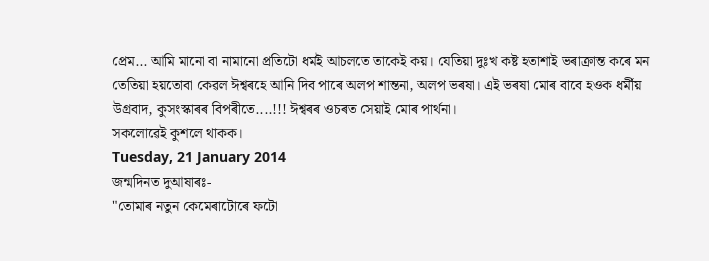প্ৰেম... আমি মানো বা নামানো প্ৰতিটো ধৰ্মই আচলতে তাকেই কয়। যেতিয়া দুঃখ কষ্ট হতাশাই ভৰাক্ৰান্ত কৰে মন তেতিয়া হয়তোবা কেৱল ঈশ্বৰহে আনি দিব পাৰে অলপ শান্তনা, অলপ ভৰষা। এই ভৰষা মোৰ বাবে হওক ধৰ্মীয় উগ্ৰবাদ, কুসংস্কাৰৰ বিপৰীতে....!!! ঈশ্বৰৰ ওচৰত সেয়াই মোৰ পাৰ্থনা।
সকলোৱেই কুশলে থাকক।
Tuesday, 21 January 2014
জন্মদিনত দুআষাৰঃ-
"তোমাৰ নতুন কেমেৰাটোৰে ফটো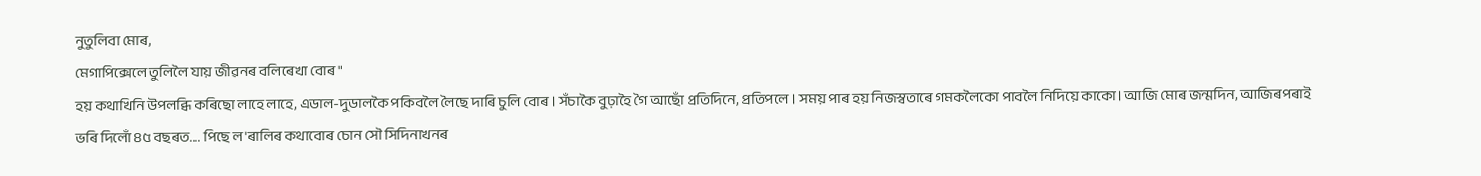নুতুলিবা মোৰ,
মেগাপিক্সেলে তুলিলৈ যায় জীৱনৰ বলিৰেখা বোৰ "
হয় কথাখিনি উপলব্ধি কৰিছো লাহে লাহে, এডাল-দুডালকৈ পকিবলৈ লৈছে দাৰি চুলি বোৰ । সঁচাকৈ বুঢ়াহৈ গৈ আছোঁ প্ৰতিদিনে, প্ৰতিপলে । সময় পাৰ হয় নিজস্বতাৰে গমকলৈকো পাবলৈ নিদিয়ে কাকো। আজি মোৰ জন্মদিন, আজিৰপৰাই ভৰি দিলোঁ ৪৫ বছৰত.... পিছে ল'ৰালিৰ কথাবোৰ চোন সৌ সিদিনাখনৰ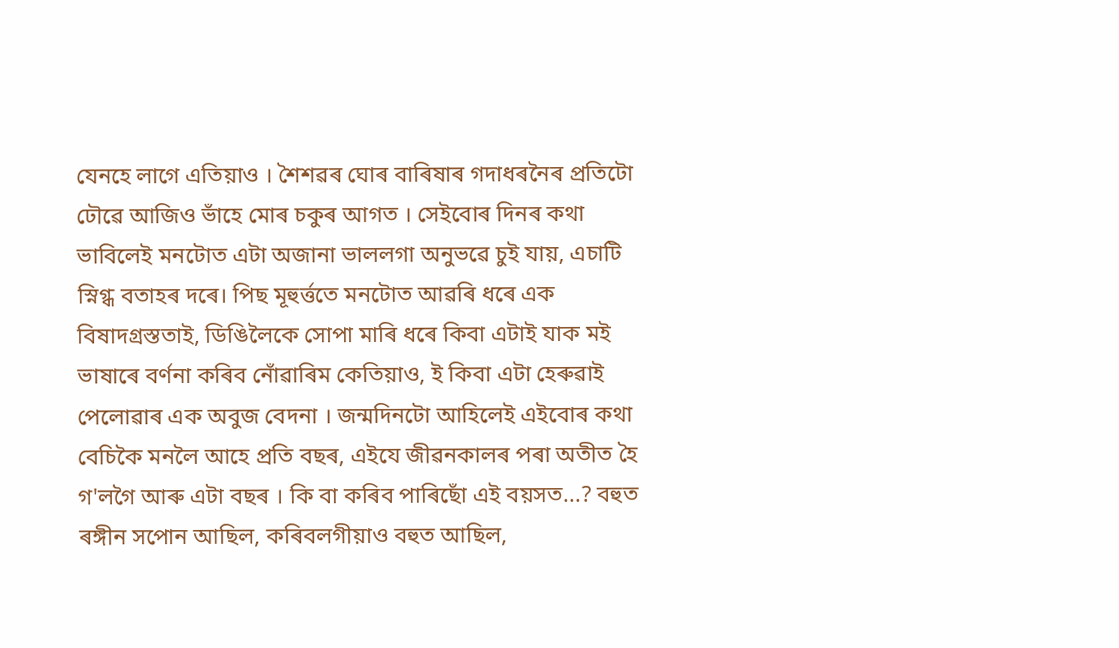যেনহে লাগে এতিয়াও । শৈশৱৰ ঘোৰ বাৰিষাৰ গদাধৰনৈৰ প্ৰতিটো ঢৌৱে আজিও ভাঁহে মোৰ চকুৰ আগত । সেইবোৰ দিনৰ কথা ভাবিলেই মনটোত এটা অজানা ভাললগা অনুভৱে চুই যায়, এচাটি স্নিগ্ধ বতাহৰ দৰে। পিছ মূহুৰ্ত্ততে মনটোত আৱৰি ধৰে এক বিষাদগ্ৰস্ততাই, ডিঙিলৈকে সোপা মাৰি ধৰে কিবা এটাই যাক মই ভাষাৰে বৰ্ণনা কৰিব নোঁৱাৰিম কেতিয়াও, ই কিবা এটা হেৰুৱাই পেলোৱাৰ এক অবুজ বেদনা । জন্মদিনটো আহিলেই এইবোৰ কথা বেচিকৈ মনলৈ আহে প্ৰতি বছৰ, এইযে জীৱনকালৰ পৰা অতীত হৈ গ'লগৈ আৰু এটা বছৰ । কি বা কৰিব পাৰিছোঁ এই বয়সত...? বহুত ৰঙ্গীন সপোন আছিল, কৰিবলগীয়াও বহুত আছিল,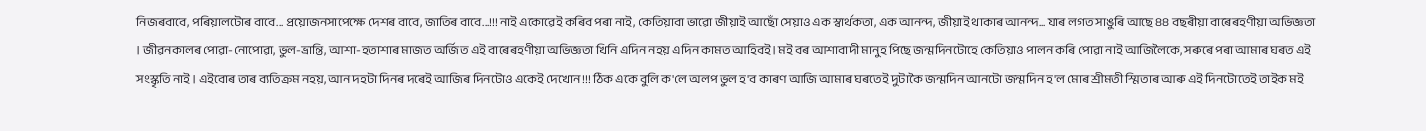নিজৰবাবে, পৰিয়ালটোৰ বাবে... প্ৰয়োজনসাপেক্ষে দেশৰ বাবে, জাতিৰ বাবে...!!! নাই একোৱেই কৰিব পৰা নাই, কেতিয়াবা ভাৱো জীয়াই আছোঁ সেয়াও এক স্বাৰ্থকতা, এক আনন্দ, জীয়াই থাকাৰ আনন্দ... যাৰ লগত সাঙুৰি আছে ৪৪ বছৰীয়া বাৰেৰহণীয়া অভিজ্ঞতা । জীৱনকালৰ পোৱা-নোপোৱা, ভুল-ভ্রান্তি, আশা-হতাশাৰ মাজত অর্জিত এই বাৰেৰহণীয়া অভিজ্ঞতা খিনি এদিন নহয় এদিন কামত আহিবই। মই বৰ আশাবাদী মানুহ পিছে জন্মদিনটোহে কেতিয়াও পালন কৰি পোৱা নাই আজিলৈকে, সৰুৰে পৰা আমাৰ ঘৰত এই সংস্কৃতি নাই । এইবোৰ তাৰ ব্যতিক্ৰম নহয়, আন দহটা দিনৰ দৰেই আজিৰ দিনটোও একেই দেখোন !!! ঠিক একে বুলি ক'লে অলপ ভুল হ'ব কাৰণ আজি আমাৰ ঘৰতেই দুটাকৈ জন্মদিন আনটো জন্মদিন হ'ল মোৰ শ্ৰীমতী স্মিতাৰ আৰু এই দিনটোতেই তাইক মই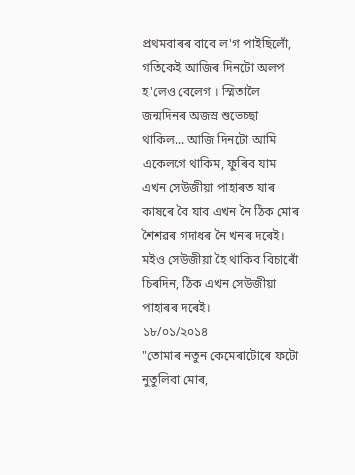প্ৰথমবাৰৰ বাবে ল'গ পাইছিলোঁ, গতিকেই আজিৰ দিনটো অলপ হ'লেও বেলেগ । স্মিতালৈ জন্মদিনৰ অজস্ৰ শুভেচ্ছা থাকিল... আজি দিনটো আমি একেলগে থাকিম, ফুৰিব যাম এখন সেউজীয়া পাহাৰত যাৰ কাষৰে বৈ যাব এখন নৈ ঠিক মোৰ শৈশৱৰ গদাধৰ নৈ খনৰ দৰেই। মইও সেউজীয়া হৈ থাকিব বিচাৰোঁ চিৰদিন, ঠিক এখন সেউজীয়া পাহাৰৰ দৰেই।
১৮/০১/২০১৪
"তোমাৰ নতুন কেমেৰাটোৰে ফটো নুতুলিবা মোৰ,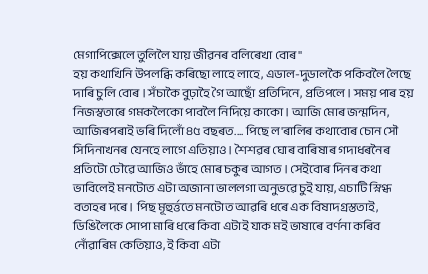মেগাপিক্সেলে তুলিলৈ যায় জীৱনৰ বলিৰেখা বোৰ "
হয় কথাখিনি উপলব্ধি কৰিছো লাহে লাহে, এডাল-দুডালকৈ পকিবলৈ লৈছে দাৰি চুলি বোৰ । সঁচাকৈ বুঢ়াহৈ গৈ আছোঁ প্ৰতিদিনে, প্ৰতিপলে । সময় পাৰ হয় নিজস্বতাৰে গমকলৈকো পাবলৈ নিদিয়ে কাকো। আজি মোৰ জন্মদিন, আজিৰপৰাই ভৰি দিলোঁ ৪৫ বছৰত.... পিছে ল'ৰালিৰ কথাবোৰ চোন সৌ সিদিনাখনৰ যেনহে লাগে এতিয়াও । শৈশৱৰ ঘোৰ বাৰিষাৰ গদাধৰনৈৰ প্ৰতিটো ঢৌৱে আজিও ভাঁহে মোৰ চকুৰ আগত । সেইবোৰ দিনৰ কথা ভাবিলেই মনটোত এটা অজানা ভাললগা অনুভৱে চুই যায়, এচাটি স্নিগ্ধ বতাহৰ দৰে। পিছ মূহুৰ্ত্ততে মনটোত আৱৰি ধৰে এক বিষাদগ্ৰস্ততাই, ডিঙিলৈকে সোপা মাৰি ধৰে কিবা এটাই যাক মই ভাষাৰে বৰ্ণনা কৰিব নোঁৱাৰিম কেতিয়াও, ই কিবা এটা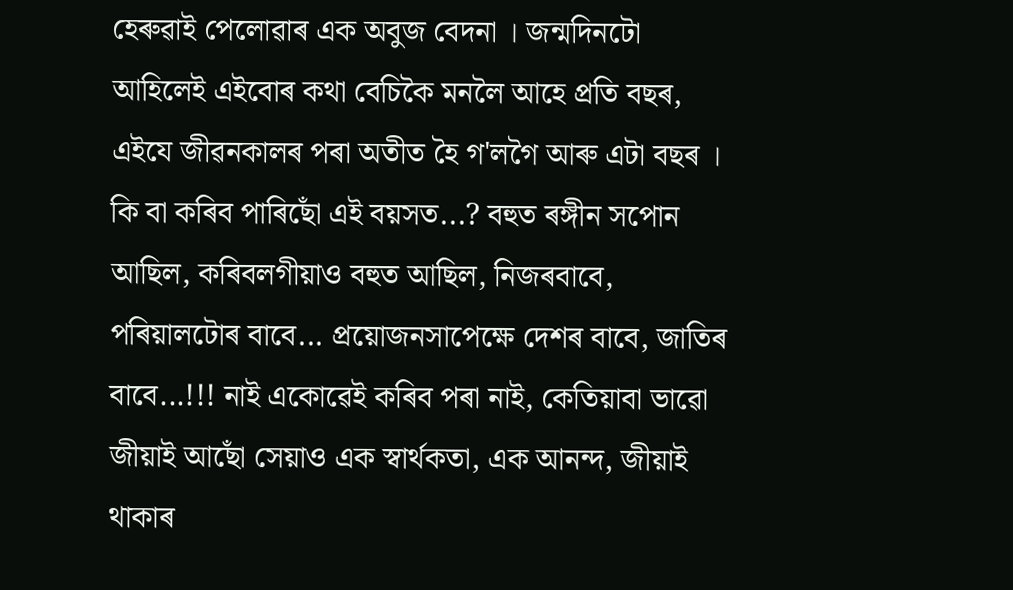হেৰুৱাই পেলোৱাৰ এক অবুজ বেদনা । জন্মদিনটো আহিলেই এইবোৰ কথা বেচিকৈ মনলৈ আহে প্ৰতি বছৰ, এইযে জীৱনকালৰ পৰা অতীত হৈ গ'লগৈ আৰু এটা বছৰ । কি বা কৰিব পাৰিছোঁ এই বয়সত...? বহুত ৰঙ্গীন সপোন আছিল, কৰিবলগীয়াও বহুত আছিল, নিজৰবাবে, পৰিয়ালটোৰ বাবে... প্ৰয়োজনসাপেক্ষে দেশৰ বাবে, জাতিৰ বাবে...!!! নাই একোৱেই কৰিব পৰা নাই, কেতিয়াবা ভাৱো জীয়াই আছোঁ সেয়াও এক স্বাৰ্থকতা, এক আনন্দ, জীয়াই থাকাৰ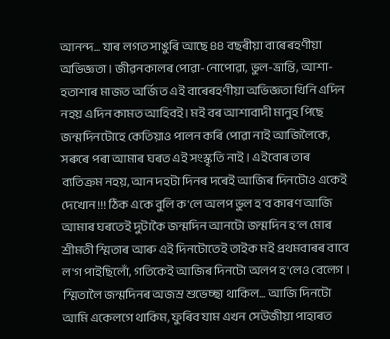আনন্দ... যাৰ লগত সাঙুৰি আছে ৪৪ বছৰীয়া বাৰেৰহণীয়া অভিজ্ঞতা । জীৱনকালৰ পোৱা-নোপোৱা, ভুল-ভ্রান্তি, আশা-হতাশাৰ মাজত অর্জিত এই বাৰেৰহণীয়া অভিজ্ঞতা খিনি এদিন নহয় এদিন কামত আহিবই। মই বৰ আশাবাদী মানুহ পিছে জন্মদিনটোহে কেতিয়াও পালন কৰি পোৱা নাই আজিলৈকে, সৰুৰে পৰা আমাৰ ঘৰত এই সংস্কৃতি নাই । এইবোৰ তাৰ ব্যতিক্ৰম নহয়, আন দহটা দিনৰ দৰেই আজিৰ দিনটোও একেই দেখোন !!! ঠিক একে বুলি ক'লে অলপ ভুল হ'ব কাৰণ আজি আমাৰ ঘৰতেই দুটাকৈ জন্মদিন আনটো জন্মদিন হ'ল মোৰ শ্ৰীমতী স্মিতাৰ আৰু এই দিনটোতেই তাইক মই প্ৰথমবাৰৰ বাবে ল'গ পাইছিলোঁ, গতিকেই আজিৰ দিনটো অলপ হ'লেও বেলেগ । স্মিতালৈ জন্মদিনৰ অজস্ৰ শুভেচ্ছা থাকিল... আজি দিনটো আমি একেলগে থাকিম, ফুৰিব যাম এখন সেউজীয়া পাহাৰত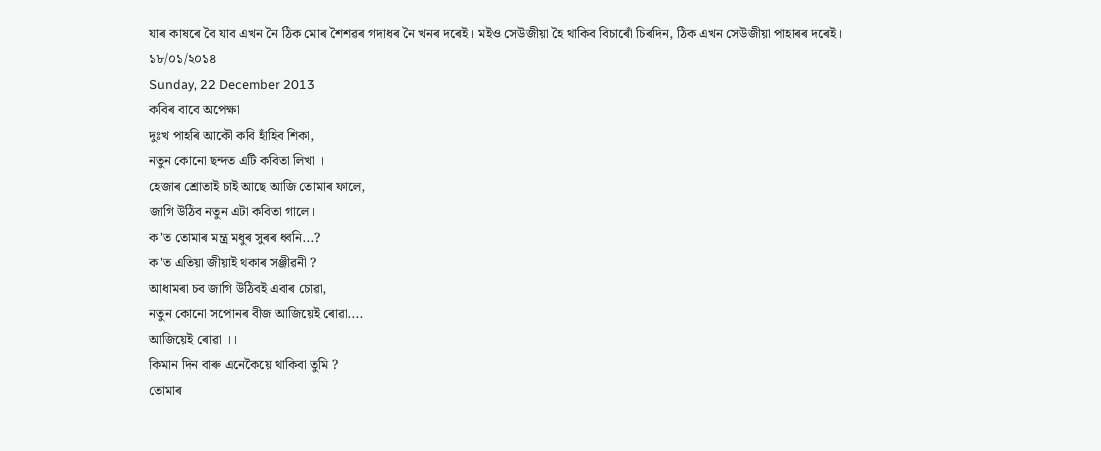যাৰ কাষৰে বৈ যাব এখন নৈ ঠিক মোৰ শৈশৱৰ গদাধৰ নৈ খনৰ দৰেই। মইও সেউজীয়া হৈ থাকিব বিচাৰোঁ চিৰদিন, ঠিক এখন সেউজীয়া পাহাৰৰ দৰেই।
১৮/০১/২০১৪
Sunday, 22 December 2013
কবিৰ বাবে অপেক্ষা
দুঃখ পাহৰি আকৌ কবি হাঁহিব শিকা,
নতুন কোনো ছন্দত এটি কবিতা লিখা ।
হেজাৰ শ্ৰোতাই চাই আছে আজি তোমাৰ ফালে,
জাগি উঠিব নতুন এটা কবিতা গালে।
ক'ত তোমাৰ মন্ত্র মধুৰ সুৰৰ ধ্বনি...?
ক'ত এতিয়া জীয়াই থকাৰ সঞ্জীৱনী ?
আধামৰা চব জাগি উঠিবই এবাৰ চোৱা,
নতুন কোনো সপোনৰ বীজ আজিয়েই ৰোৱা....
আজিয়েই ৰোৱা ।।
কিমান দিন বাৰু এনেকৈয়ে থাকিবা তুমি ?
তোমাৰ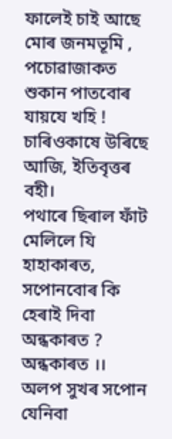ফালেই চাই আছে মোৰ জনমভূমি ,
পচোৱাজাকত শুকান পাতবোৰ যায়যে খহি !
চাৰিওকাষে উৰিছে আজি, ইতিবৃত্তৰ বহী।
পথাৰে ছিৰাল ফাঁট মেলিলে যি হাহাকাৰত,
সপোনবোৰ কি হেৰাই দিবা অন্ধকাৰত ?
অন্ধকাৰত ।।
অলপ সুখৰ সপোন যেনিবা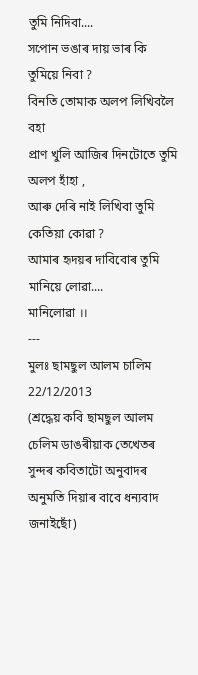তুমি নিদিবা....
সপোন ভঙাৰ দায় ভাৰ কি তুমিয়ে নিবা ?
বিনতি তোমাক অলপ লিখিবলৈ বহা
প্রাণ খুলি আজিৰ দিনটোতে তুমি অলপ হাঁহা ,
আৰু দেৰি নাই লিখিবা তুমি কেতিয়া কোৱা ?
আমাৰ হৃদয়ৰ দাবিবোৰ তুমি মানিয়ে লোৱা....
মানিলোৱা ।।
---
মুলঃ ছামছুল আলম চালিম
22/12/2013
(শ্ৰদ্ধেয় কবি ছামছুল আলম চেলিম ডাঙৰীয়াক তেখেতৰ সুন্দৰ কবিতাটো অনুবাদৰ অনুমতি দিয়াৰ বাবে ধন্যবাদ জনাইছোঁ)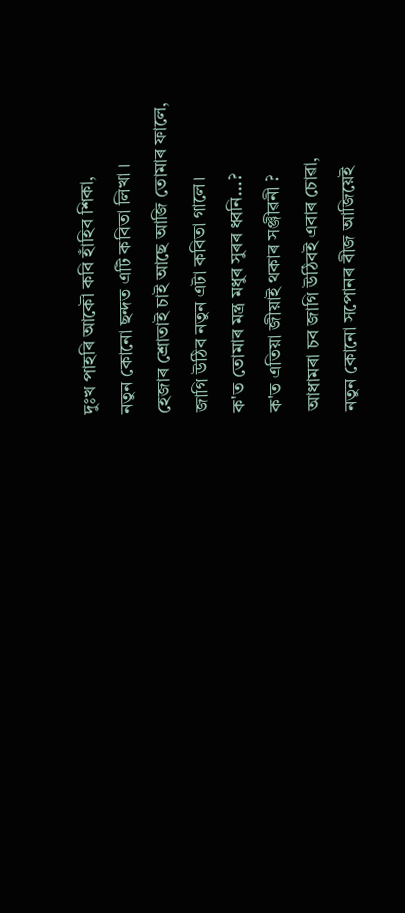দুঃখ পাহৰি আকৌ কবি হাঁহিব শিকা,
নতুন কোনো ছন্দত এটি কবিতা লিখা ।
হেজাৰ শ্ৰোতাই চাই আছে আজি তোমাৰ ফালে,
জাগি উঠিব নতুন এটা কবিতা গালে।
ক'ত তোমাৰ মন্ত্র মধুৰ সুৰৰ ধ্বনি...?
ক'ত এতিয়া জীয়াই থকাৰ সঞ্জীৱনী ?
আধামৰা চব জাগি উঠিবই এবাৰ চোৱা,
নতুন কোনো সপোনৰ বীজ আজিয়েই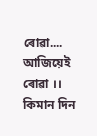ৰোৱা....
আজিয়েই ৰোৱা ।।
কিমান দিন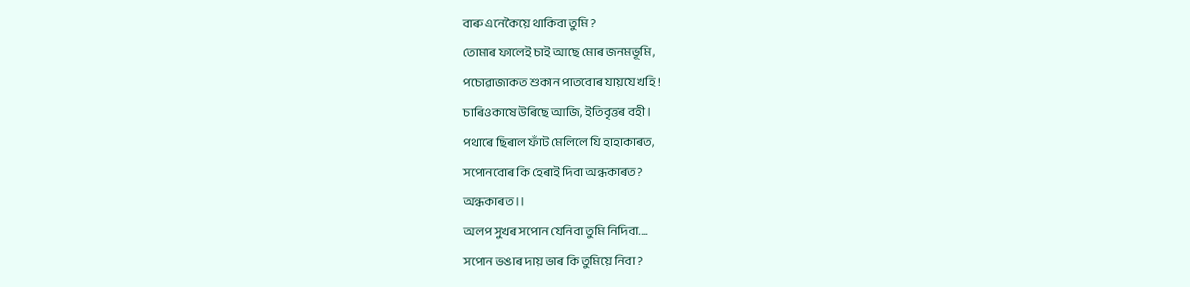বাৰু এনেকৈয়ে থাকিবা তুমি ?
তোমাৰ ফালেই চাই আছে মোৰ জনমভূমি ,
পচোৱাজাকত শুকান পাতবোৰ যায়যে খহি !
চাৰিওকাষে উৰিছে আজি, ইতিবৃত্তৰ বহী।
পথাৰে ছিৰাল ফাঁট মেলিলে যি হাহাকাৰত,
সপোনবোৰ কি হেৰাই দিবা অন্ধকাৰত ?
অন্ধকাৰত ।।
অলপ সুখৰ সপোন যেনিবা তুমি নিদিবা....
সপোন ভঙাৰ দায় ভাৰ কি তুমিয়ে নিবা ?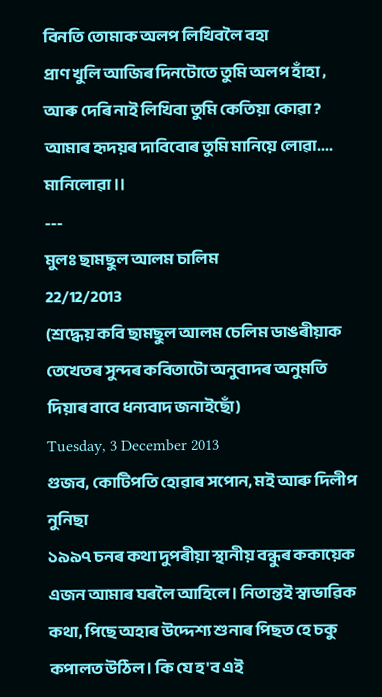বিনতি তোমাক অলপ লিখিবলৈ বহা
প্রাণ খুলি আজিৰ দিনটোতে তুমি অলপ হাঁহা ,
আৰু দেৰি নাই লিখিবা তুমি কেতিয়া কোৱা ?
আমাৰ হৃদয়ৰ দাবিবোৰ তুমি মানিয়ে লোৱা....
মানিলোৱা ।।
---
মুলঃ ছামছুল আলম চালিম
22/12/2013
(শ্ৰদ্ধেয় কবি ছামছুল আলম চেলিম ডাঙৰীয়াক তেখেতৰ সুন্দৰ কবিতাটো অনুবাদৰ অনুমতি দিয়াৰ বাবে ধন্যবাদ জনাইছোঁ)
Tuesday, 3 December 2013
গুজব, কোটিপতি হোৱাৰ সপোন, মই আৰু দিলীপ নুনিছা
১৯৯৭ চনৰ কথা দুপৰীয়া স্থানীয় বন্ধুৰ ককায়েক এজন আমাৰ ঘৰলৈ আহিলে। নিতান্তই স্বাভাৱিক কথা, পিছে অহাৰ উদ্দেশ্য শুনাৰ পিছত হে চকু কপালত উঠিল। কি যে হ'ব এই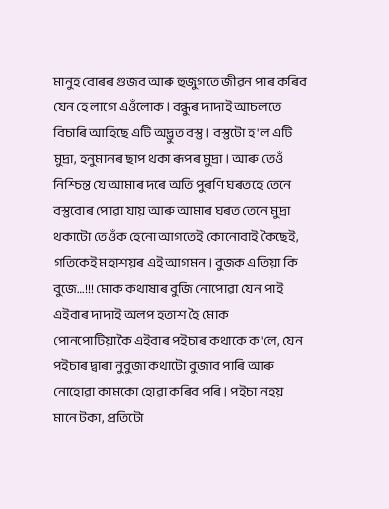মানুহ বোৰৰ গুজব আৰু হুজুগতে জীৱন পাৰ কৰিব যেন হে লাগে এওঁলোক। বন্ধুৰ দাদাই আচলতে বিচাৰি আহিছে এটি অদ্ভুত বস্তু। বস্তুটো হ'ল এটি মুদ্ৰা, হনুমানৰ ছাপ থকা ৰূপৰ মুদ্ৰা। আৰু তেওঁ নিশ্চিন্ত যে আমাৰ দৰে অতি পুৰণি ঘৰতহে তেনে বস্তুবোৰ পোৱা যায় আৰু আমাৰ ঘৰত তেনে মুদ্ৰা থকাটো তেওঁক হেনো আগতেই কোনোবাই কৈছেই, গতিকেই মহাশয়ৰ এই আগমন। বুজক এতিয়া কি বুজে…!!! মোক কথাষাৰ বুজি নোপোৱা যেন পাই এইবাৰ দাদাই অলপ হতাশ হৈ মোক পোনপোটিয়াকৈ এইবাৰ পইচাৰ কথাকে ক'লে, যেন পইচাৰ দ্বাৰা নুবুজা কথাটো বুজাব পাৰি আৰু নোহোৱা কামকো হোৱা কৰিব পৰি। পইচা নহয় মানে টকা, প্ৰতিটো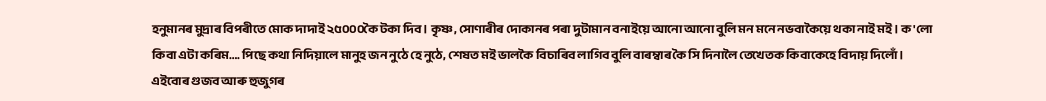হনুমানৰ মুদ্ৰাৰ বিপৰীতে মোক দাদাই ২৫০০০কৈ টকা দিব। কৃষ্ণ, সোণাৰীৰ দোকানৰ পৰা দুটামান বনাইয়ে আনো আনো বুলি মন মনে নভবাকৈয়ে থকা নাই মই। ক'লো কিবা এটা কৰিম…. পিছে কথা নিদিয়ালে মানুহ জন নুঠে হে নুঠে, শেষত মই ভালকৈ বিচাৰিব লাগিব বুলি বাৰম্বাৰ কৈ সি দিনালৈ তেখেতক কিবাকেহে বিদায় দিলোঁ।
এইবোৰ গুজব আৰু হুজুগৰ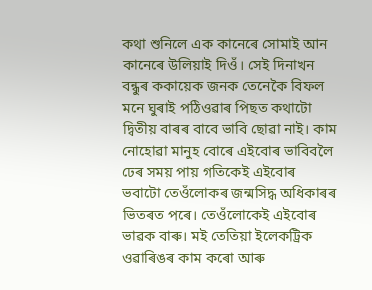কথা শুনিলে এক কানেৰে সোমাই আন কানেৰে উলিয়াই দিওঁ। সেই দিনাখন বন্ধুৰ ককায়েক জনক তেনেকৈ বিফল মনে ঘুৰাই পঠিওৱাৰ পিছত কথাটো দ্বিতীয় বাৰৰ বাবে ভাবি ছোৱা নাই। কাম নোহোৱা মানুহ বোৰে এইবোৰ ভাবিবলৈ ঢেৰ সময় পায় গতিকেই এইবোৰ ভবাটো তেওঁলোকৰ জন্মসিদ্ধ অধিকাৰৰ ভিতৰত পৰে। তেওঁলোকেই এইবোৰ ভাৱক বাৰু। মই তেতিয়া ইলেকট্ৰিক ওৱাৰিঙৰ কাম কৰো আৰু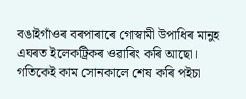বঙাইগাঁওৰ বৰপাৰাৰে গোস্বামী উপাধিৰ মানুহ এঘৰত ইলেকট্ৰিকৰ ওৱাৰিং কৰি আছো। গতিকেই কাম সোনকালে শেষ কৰি পইচা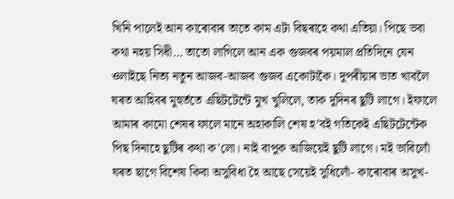খিনি পালেই আন কাৰোবাৰ তাতে কাম এটা বিছৰাহে কথা এতিয়া। পিছে ভবা কথা নহয় সিধী… তাতো লাগিলে আন এক গুজবৰ পয়মাল প্ৰতিদিনে যেন ওলাইছে নিত্য নতুন আজব-আজব গুজব একোটাকৈ। দুপৰীয়াৰ ভাত খাবলৈ ঘৰত আহিবৰ মুহুৰ্ততে এছিটটেন্টে মুখ খুলিলে, তাক দুদিনৰ ছুটি লাগে। ইফালে আমাৰ কামো শেষৰ ফালে মানে অহাকালি শেষ হ’বই গতিকেই এছিটটেন্টেক পিছ দিনাহে ছুটিৰ কথা ক'লো। নাই বাপুক আজিয়েই ছুটি লাগে। মই ভাবিলোঁ ঘৰত ছাগে বিশেষ কিবা অসুবিধা হৈ আছে সেয়েই সুধিলোঁ- কাৰোবাৰ অসুখ-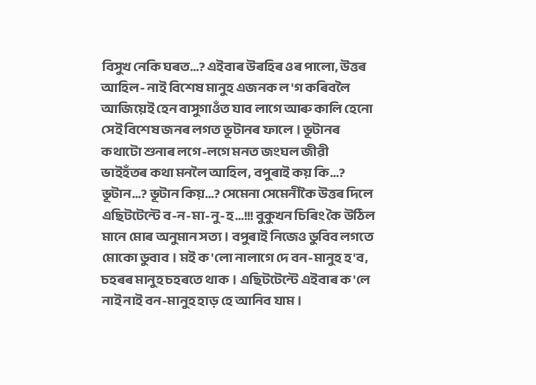বিসুখ নেকি ঘৰত…? এইবাৰ উৰহিৰ ওৰ পালো, উত্তৰ আহিল- নাই বিশেষ মানুহ এজনক ল'গ কৰিবলৈ আজিয়েই হেন বাসুগাওঁত যাব লাগে আৰু কালি হেনো সেই বিশেষ জনৰ লগত ভূটানৰ ফালে। ভূটানৰ কথাটো শুনাৰ লগে-লগে মনত জংঘল জীৱী ভাইহঁতৰ কথা মনলৈ আহিল, বপুৰাই কয় কি…? ভূটান…? ভূটান কিয়…? সেমেনা সেমেনীকৈ উত্তৰ দিলে এছিটটেন্টে ব-ন-মা-নু-হ…!!! বুকুখন চিৰিং কৈ উঠিল মানে মোৰ অনুমান সত্য। বপুৰাই নিজেও ডুবিব লগতে মোকো ডুবাব। মই ক'লো নালাগে দে বন-মানুহ হ'ব, চহৰৰ মানুহ চহৰতে থাক। এছিটটেন্টে এইবাৰ ক'লে নাই নাই বন-মানুহ হাড় হে আনিব যাম।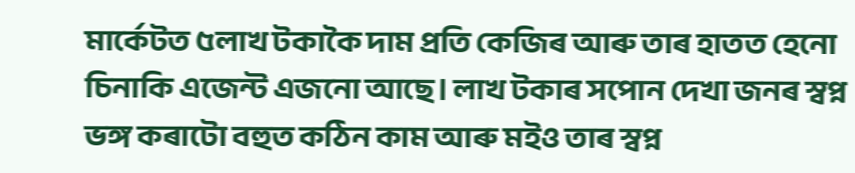মাৰ্কেটত ৫লাখ টকাকৈ দাম প্ৰতি কেজিৰ আৰু তাৰ হাতত হেনো চিনাকি এজেন্ট এজনো আছে। লাখ টকাৰ সপোন দেখা জনৰ স্বপ্ন ভঙ্গ কৰাটো বহুত কঠিন কাম আৰু মইও তাৰ স্বপ্ন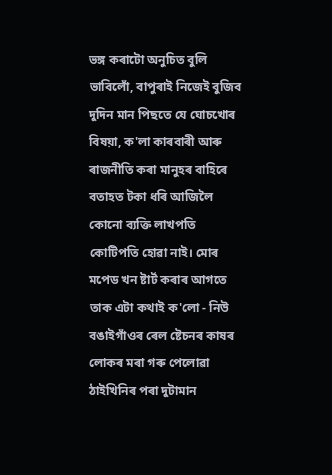ভঙ্গ কৰাটো অনুচিত বুলি ভাবিলোঁ, বাপুৰাই নিজেই বুজিব দুদিন মান পিছতে যে ঘোচখোৰ বিষয়া, ক'লা কাৰবাৰী আৰু ৰাজনীতি কৰা মানুহৰ বাহিৰে বতাহত টকা ধৰি আজিলৈ কোনো ব্যক্তি লাখপতি কোটিপতি হোৱা নাই। মোৰ মপেড খন ষ্টাৰ্ট কৰাৰ আগতে তাক এটা কথাই ক'লো - নিউ বঙাইগাঁওৰ ৰেল ষ্টেচনৰ কাষৰ লোকৰ মৰা গৰু পেলোৱা ঠাইখিনিৰ পৰা দুটামান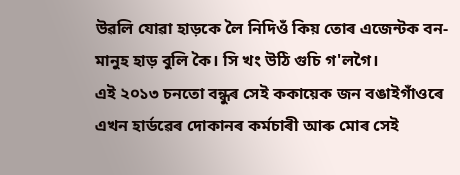উৱলি যোৱা হাড়কে লৈ নিদিওঁ কিয় তোৰ এজেন্টক বন-মানুহ হাড় বুলি কৈ। সি খং উঠি গুচি গ'লগৈ।
এই ২০১৩ চনতো বন্ধুৰ সেই ককায়েক জন বঙাইগাঁওৰে এখন হাৰ্ডৱেৰ দোকানৰ কৰ্মচাৰী আৰু মোৰ সেই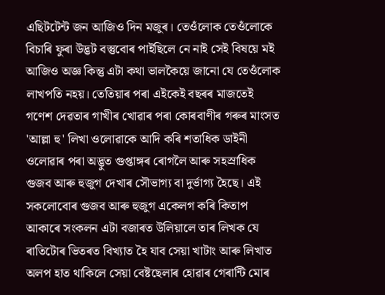এছিটটেন্ট জন আজিও দিন মজুৰ। তেওঁলোক তেওঁলোকে বিচাৰি ফুৰা উদ্ভট বস্তুবোৰ পাইছিলে নে নাই সেই বিষয়ে মই আজিও অজ্ঞ কিন্তু এটা কথা ভালকৈয়ে জানো যে তেওঁলোক লাখপতি নহয়। তেতিয়াৰ পৰা এইকেই বছৰৰ মাজতেই গণেশ দেৱতাৰ গাখীৰ খোৱাৰ পৰা কোৰবাণীৰ গৰুৰ মাংসত 'আল্লা হু' লিখা ওলোৱাকে আদি কৰি শতাধিক ডাইনী ওলোৱাৰ পৰা অদ্ভুত গুপ্তাঙ্গৰ ৰোগলৈ আৰু সহস্ৰাধিক গুজব আৰু হুজুগ দেখাৰ সৌভাগ্য বা দুৰ্ভাগ্য হৈছে। এই সকলোবোৰ গুজব আৰু হুজুগ একেলগ কৰি কিতাপ আকাৰে সংকলন এটা বজাৰত উলিয়ালে তাৰ লিখক যে ৰাতিটোৰ ভিতৰত বিখ্যাত হৈ যাব সেয়া খাটাং আৰু লিখাত অলপ হাত থাকিলে সেয়া বেষ্টছেলাৰ হোৱাৰ গেৰান্টি মোৰ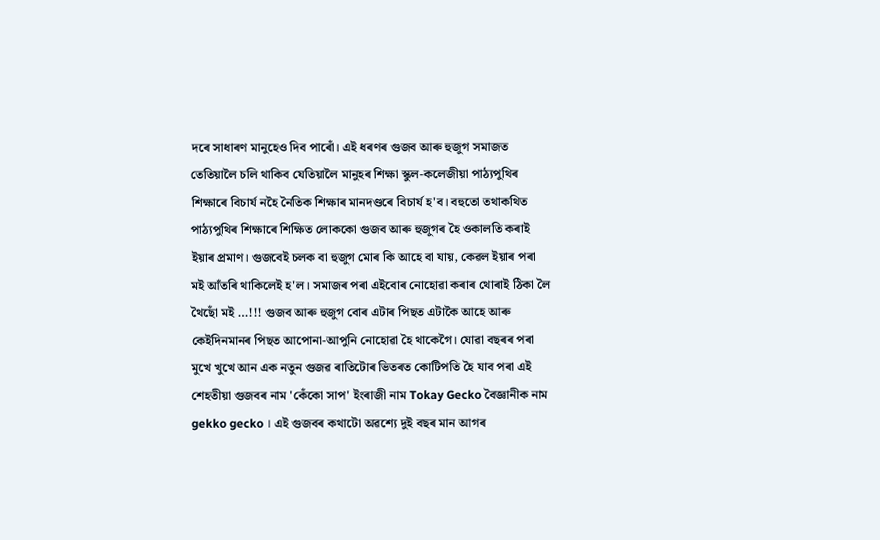দৰে সাধাৰণ মানুহেও দিব পাৰোঁ। এই ধৰণৰ গুজব আৰু হুজুগ সমাজত তেতিয়ালৈ চলি থাকিব যেতিয়ালৈ মানুহৰ শিক্ষা স্কুল-কলেজীয়া পাঠ্যপুথিৰ শিক্ষাৰে বিচাৰ্য নহৈ নৈতিক শিক্ষাৰ মানদণ্ডৰে বিচাৰ্য হ'ব। বহুতো তথাকথিত পাঠ্যপুথিৰ শিক্ষাৰে শিক্ষিত লোককো গুজব আৰু হুজুগৰ হৈ ওকালতি কৰাই ইয়াৰ প্ৰমাণ। গুজবেই চলক বা হুজুগ মোৰ কি আহে বা যায়, কেৱল ইয়াৰ পৰা মই আঁতৰি থাকিলেই হ'ল। সমাজৰ পৰা এইবোৰ নোহোৱা কৰাৰ থোৰাই ঠিকা লৈ থৈছোঁ মই …!!! গুজব আৰু হুজুগ বোৰ এটাৰ পিছত এটাকৈ আহে আৰু কেইদিনমানৰ পিছত আপোনা-আপুনি নোহোৱা হৈ থাকেগৈ। যোৱা বছৰৰ পৰা মুখে খুখে আন এক নতুন গুজৱ ৰাতিটোৰ ভিতৰত কোটিপতি হৈ যাব পৰা এই শেহতীয়া গুজবৰ নাম 'কেঁকো সাপ' ইংৰাজী নাম Tokay Gecko বৈজ্ঞানীক নাম gekko gecko । এই গুজবৰ কথাটো অৱশ্যে দুই বছৰ মান আগৰ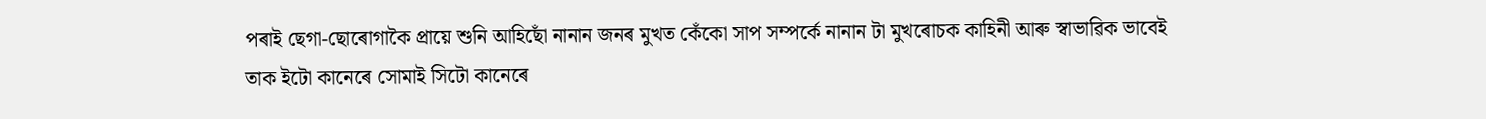পৰাই ছেগা-ছোৰোগাকৈ প্ৰায়ে শুনি আহিছোঁ নানান জনৰ মুখত কেঁকো সাপ সম্পৰ্কে নানান টা মুখৰোচক কাহিনী আৰু স্বাভাৱিক ভাবেই তাক ইটো কানেৰে সোমাই সিটো কানেৰে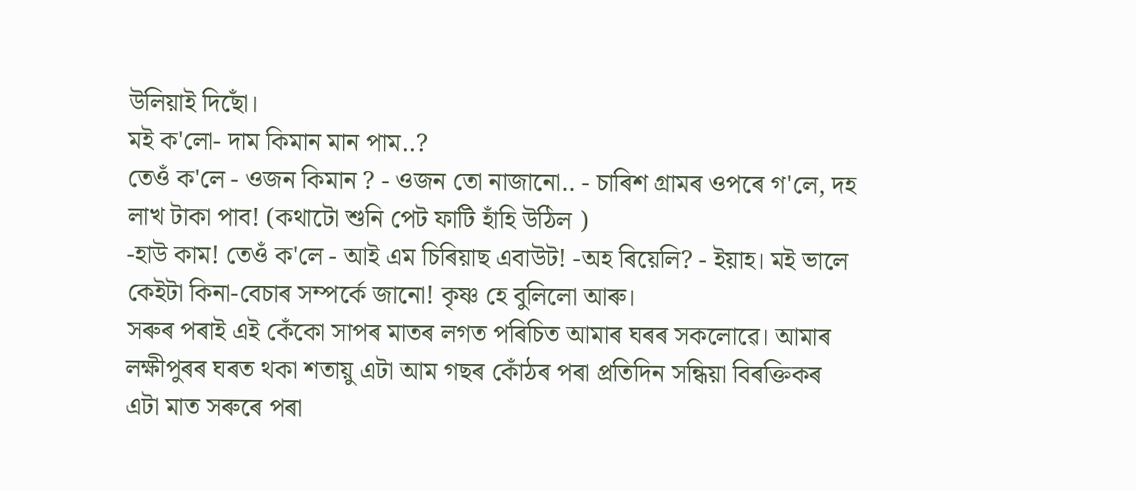উলিয়াই দিছোঁ।
মই ক'লো- দাম কিমান মান পাম..?
তেওঁ ক'লে - ওজন কিমান ? - ওজন তো নাজানো.. - চাৰিশ গ্ৰামৰ ওপৰে গ'লে, দহ লাখ টাকা পাব! (কথাটো শুনি পেট ফাটি হাঁহি উঠিল )
-হাউ কাম! তেওঁ ক'লে - আই এম চিৰিয়াছ এবাউট! -অহ ৰিয়েলি? - ইয়াহ। মই ভালে কেইটা কিনা-বেচাৰ সম্পৰ্কে জানো! কৃষ্ণ হে বুলিলো আৰু।
সৰুৰ পৰাই এই কেঁকো সাপৰ মাতৰ লগত পৰিচিত আমাৰ ঘৰৰ সকলোৱে। আমাৰ লক্ষীপুৰৰ ঘৰত থকা শতায়ু এটা আম গছৰ কোঁঠৰ পৰা প্ৰতিদিন সন্ধিয়া বিৰক্তিকৰ এটা মাত সৰুৰে পৰা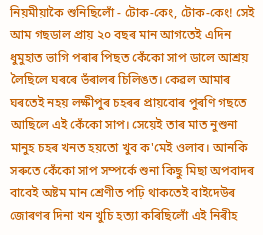নিয়মীয়াকৈ শুনিছিলোঁ - টোক-কেং, টোক-কেং! সেই আম গছডাল প্ৰায় ২০ বছৰ মান আগতেই এদিন ধুমুহাত ভাগি পৰাৰ পিছত কেঁকো সাপ ডালে আশ্ৰয় লৈছিলে ঘৰৰে ভঁৰালৰ চিলিঙত। কেৱল আমাৰ ঘৰতেই নহয় লক্ষীপুৰ চহৰৰ প্ৰায়বোৰ পুৰণি গছতে আছিলে এই কেঁকো সাপ। সেয়েই তাৰ মাত নুশুনা মানুহ চহৰ খনত হয়তো খুব ক'মেই ওলাব। আনকি সৰুতে কেঁকো সাপ সম্পৰ্কে শুনা কিছু মিছা অপবাদৰ বাবেই অষ্টম মান শ্ৰেণীত পঢ়ি থাকতেই বাইদেউৰ জোৰণৰ দিনা খন খুচি হত্যা কৰিছিলোঁ এই নিৰীহ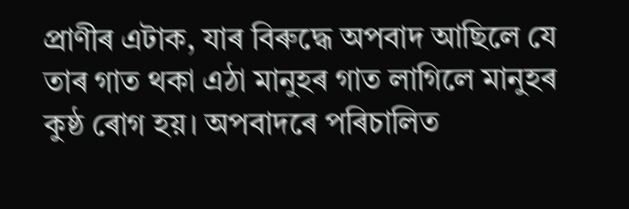প্ৰাণীৰ এটাক, যাৰ বিৰুদ্ধে অপবাদ আছিলে যে তাৰ গাত থকা এঠা মানুহৰ গাত লাগিলে মানুহৰ কুষ্ঠ ৰোগ হয়। অপবাদৰে পৰিচালিত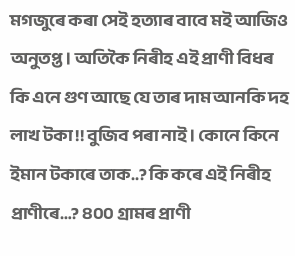মগজুৰে কৰা সেই হত্যাৰ বাবে মই আজিও অনুতপ্ত। অতিকৈ নিৰীহ এই প্ৰাণী বিধৰ কি এনে গুণ আছে যে তাৰ দাম আনকি দহ লাখ টকা !! বুজিব পৰা নাই। কোনে কিনে ইমান টকাৰে তাক..? কি কৰে এই নিৰীহ প্ৰাণীৰে…? ৪০০ গ্ৰামৰ প্ৰাণী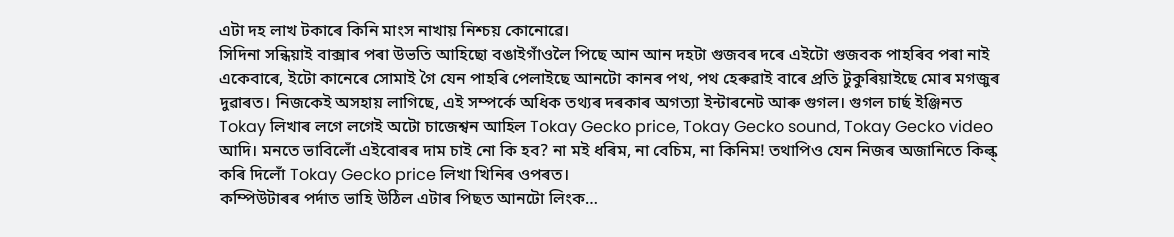এটা দহ লাখ টকাৰে কিনি মাংস নাখায় নিশ্চয় কোনোৱে।
সিদিনা সন্ধিয়াই বাক্সাৰ পৰা উভতি আহিছো বঙাইগাঁওলৈ পিছে আন আন দহটা গুজবৰ দৰে এইটো গুজবক পাহৰিব পৰা নাই একেবাৰে, ইটো কানেৰে সোমাই গৈ যেন পাহৰি পেলাইছে আনটো কানৰ পথ, পথ হেৰুৱাই বাৰে প্ৰতি টুকুৰিয়াইছে মোৰ মগজুৰ দুৱাৰত। নিজকেই অসহায় লাগিছে, এই সম্পৰ্কে অধিক তথ্যৰ দৰকাৰ অগত্যা ইন্টাৰনেট আৰু গুগল। গুগল চাৰ্ছ ইঞ্জিনত Tokay লিখাৰ লগে লগেই অটো চাজেশ্বন আহিল Tokay Gecko price, Tokay Gecko sound, Tokay Gecko video আদি। মনতে ভাবিলোঁ এইবোৰৰ দাম চাই নো কি হব? না মই ধৰিম, না বেচিম, না কিনিম! তথাপিও যেন নিজৰ অজানিতে কিল্ক্ কৰি দিলোঁ Tokay Gecko price লিখা খিনিৰ ওপৰত।
কম্পিউটাৰৰ পৰ্দাত ভাহি উঠিল এটাৰ পিছত আনটো লিংক…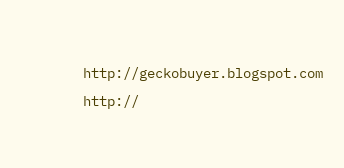http://geckobuyer.blogspot.com
http://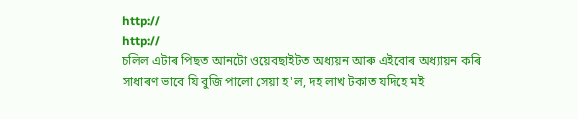http://
http://
চলিল এটাৰ পিছত আনটো ওয়েবছাইটত অধ্যয়ন আৰু এইবোৰ অধ্যায়ন কৰি সাধাৰণ ভাবে যি বুজি পালো সেয়া হ'ল, দহ লাখ টকাত যদিহে মই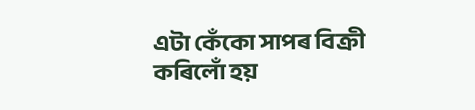এটা কেঁকো সাপৰ বিক্ৰী কৰিলোঁ হয়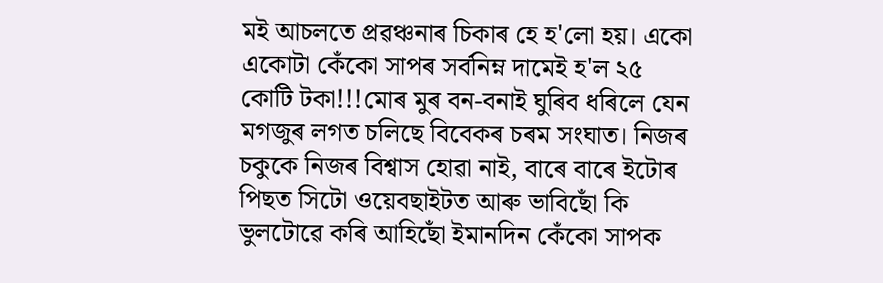মই আচলতে প্ৰৱঞ্চনাৰ চিকাৰ হে হ'লো হয়। একো একোটা কেঁকো সাপৰ সৰ্বনিম্ন দামেই হ'ল ২৫ কোটি টকা!!!মোৰ মুৰ বন-বনাই ঘুৰিব ধৰিলে যেন মগজুৰ লগত চলিছে বিবেকৰ চৰম সংঘাত। নিজৰ চকুকে নিজৰ বিশ্বাস হোৱা নাই, বাৰে বাৰে ইটোৰ পিছত সিটো ওয়েবছাইটত আৰু ভাবিছোঁ কি ভুলটোৱে কৰি আহিছোঁ ইমানদিন কেঁকো সাপক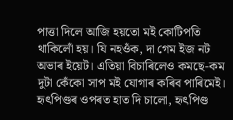পাত্তা দিলে আজি হয়তো মই কোটিপতি থাকিলোঁ হয়। যি নহওঁক, দা গেম ইজ নট অভাৰ ইয়েট। এতিয়া বিচাৰিলেও কমছে-কম দুটা কেঁকো সাপ মই যোগাৰ কৰিব পাৰিমেই। হৃৎপিণ্ডৰ ওপৰত হাত দি চালো, হৃৎপিণ্ড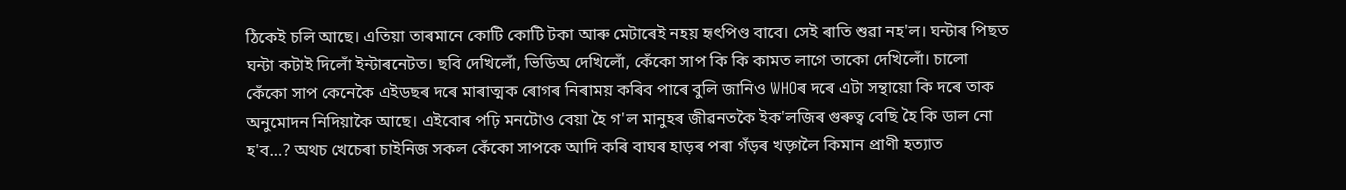ঠিকেই চলি আছে। এতিয়া তাৰমানে কোটি কোটি টকা আৰু মেটাৰেই নহয় হৃৎপিণ্ড বাবে। সেই ৰাতি শুৱা নহ'ল। ঘন্টাৰ পিছত ঘন্টা কটাই দিলোঁ ইন্টাৰনেটত। ছবি দেখিলোঁ, ভিডিঅ দেখিলোঁ, কেঁকো সাপ কি কি কামত লাগে তাকো দেখিলোঁ। চালো কেঁকো সাপ কেনেকৈ এইডছৰ দৰে মাৰাত্মক ৰোগৰ নিৰাময় কৰিব পাৰে বুলি জানিও WHOৰ দৰে এটা সন্থায়ো কি দৰে তাক অনুমোদন নিদিয়াকৈ আছে। এইবোৰ পঢ়ি মনটোও বেয়া হৈ গ'ল মানুহৰ জীৱনতকৈ ইক'লজিৰ গুৰুত্ব বেছি হৈ কি ডাল নো হ'ব…? অথচ খেচেৰা চাইনিজ সকল কেঁকো সাপকে আদি কৰি বাঘৰ হাড়ৰ পৰা গঁড়ৰ খড়্গলৈ কিমান প্ৰাণী হত্যাত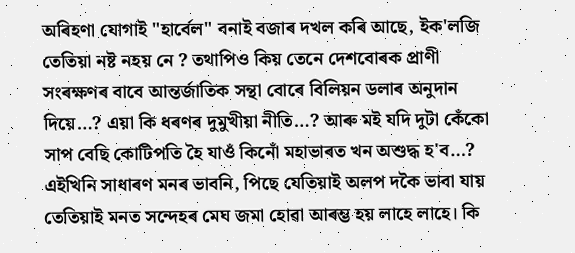অৰিহণা যোগাই "হাৰ্বেল" বনাই বজাৰ দখল কৰি আছে, ইক'লজি তেতিয়া নষ্ট নহয় নে ? তথাপিও কিয় তেনে দেশবোৰক প্ৰাণী সংৰক্ষণৰ বাবে আন্তৰ্জাতিক সন্থা বোৰে বিলিয়ন ডলাৰ অনুদান দিয়ে…? এয়া কি ধৰণৰ দুমুখীয়া নীতি…? আৰু মই যদি দুটা কেঁকো সাপ বেছি কোটিপতি হৈ যাওঁ কিনোঁ মহাভাৰত খন অশুদ্ধ হ'ব…?
এইখিনি সাধাৰণ মনৰ ভাবনি, পিছে যেতিয়াই অলপ দকৈ ভাবা যায় তেতিয়াই মনত সন্দেহৰ মেঘ জমা হোৱা আৰম্ভ হয় লাহে লাহে। কি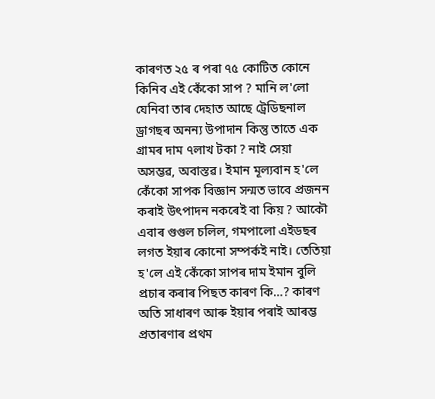কাৰণত ২৫ ৰ পৰা ৭৫ কোটিত কোনে কিনিব এই কেঁকো সাপ ? মানি ল'লো যেনিবা তাৰ দেহাত আছে ট্ৰেডিছনাল ড্ৰাগছৰ অনন্য উপাদান কিন্তু তাতে এক গ্ৰামৰ দাম ৭লাখ টকা ? নাই সেয়া অসম্ভৱ, অবাস্তৱ। ইমান মূল্যবান হ'লে কেঁকো সাপক বিজ্ঞান সন্মত ভাবে প্ৰজনন কৰাই উৎপাদন নকৰেই বা কিয় ? আকৌ এবাৰ গুগুল চলিল, গমপালো এইডছৰ লগত ইয়াৰ কোনো সম্পৰ্কই নাই। তেতিয়া হ'লে এই কেঁকো সাপৰ দাম ইমান বুলি প্ৰচাৰ কৰাৰ পিছত কাৰণ কি…? কাৰণ অতি সাধাৰণ আৰু ইয়াৰ পৰাই আৰম্ভ প্ৰতাৰণাৰ প্ৰথম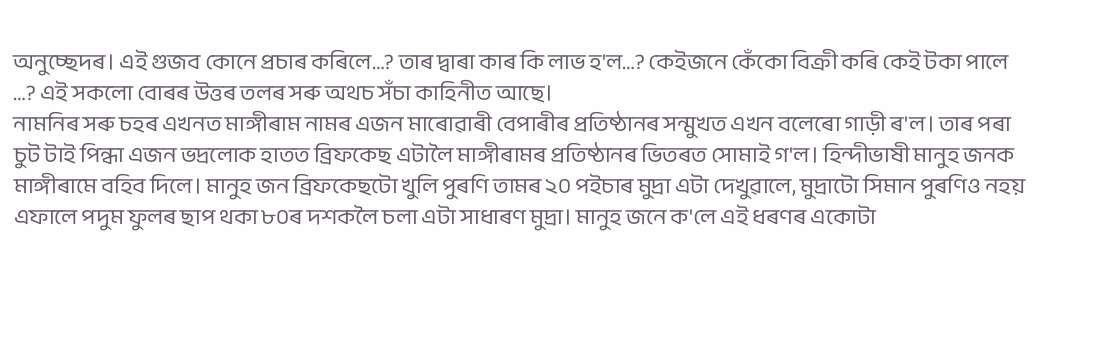অনুচ্ছেদৰ। এই গুজব কোনে প্ৰচাৰ কৰিলে…? তাৰ দ্বাৰা কাৰ কি লাভ হ'ল…? কেইজনে কেঁকো বিক্ৰী কৰি কেই টকা পালে …? এই সকলো বোৰৰ উত্তৰ তলৰ সৰু অথচ সঁচা কাহিনীত আছে।
নামনিৰ সৰু চহৰ এখনত মাঙ্গীৰাম নামৰ এজন মাৰোৱাৰী বেপাৰীৰ প্ৰতিষ্ঠানৰ সন্মুখত এখন বলেৰো গাড়ী ৰ'ল। তাৰ পৰা চুট টাই পিন্ধা এজন ভদ্ৰলোক হাতত ব্ৰিফকেছ এটালৈ মাঙ্গীৰামৰ প্ৰতিষ্ঠানৰ ভিতৰত সোমাই গ'ল। হিন্দীভাষী মানুহ জনক মাঙ্গীৰামে বহিব দিলে। মানুহ জন ব্ৰিফকেছটো খুলি পুৰণি তামৰ ২০ পইচাৰ মুদ্ৰা এটা দেখুৱালে, মুদ্ৰাটো সিমান পুৰণিও নহয় এফালে পদুম ফুলৰ ছাপ থকা ৮০ৰ দশকলৈ চলা এটা সাধাৰণ মুদ্ৰা। মানুহ জনে ক'লে এই ধৰণৰ একোটা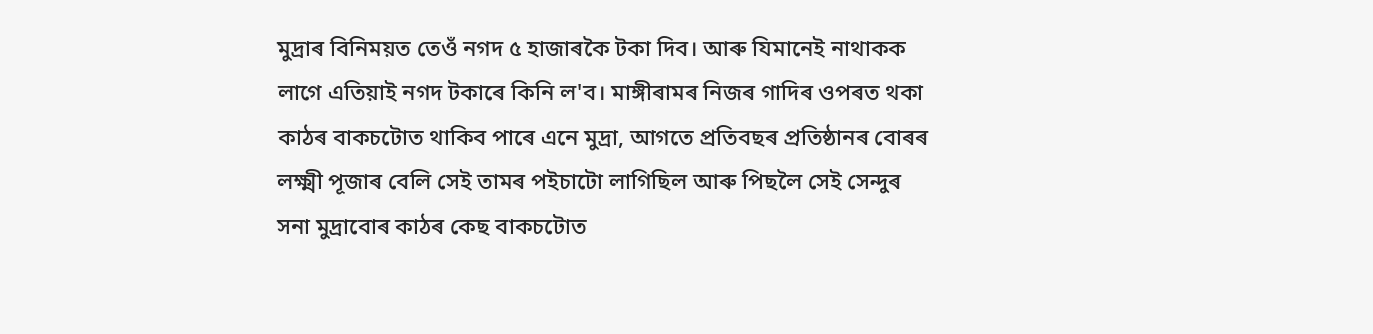মুদ্ৰাৰ বিনিময়ত তেওঁ নগদ ৫ হাজাৰকৈ টকা দিব। আৰু যিমানেই নাথাকক লাগে এতিয়াই নগদ টকাৰে কিনি ল'ব। মাঙ্গীৰামৰ নিজৰ গাদিৰ ওপৰত থকা কাঠৰ বাকচটোত থাকিব পাৰে এনে মুদ্ৰা, আগতে প্ৰতিবছৰ প্ৰতিষ্ঠানৰ বোৰৰ লক্ষ্মী পূজাৰ বেলি সেই তামৰ পইচাটো লাগিছিল আৰু পিছলৈ সেই সেন্দুৰ সনা মুদ্ৰাবোৰ কাঠৰ কেছ বাকচটোত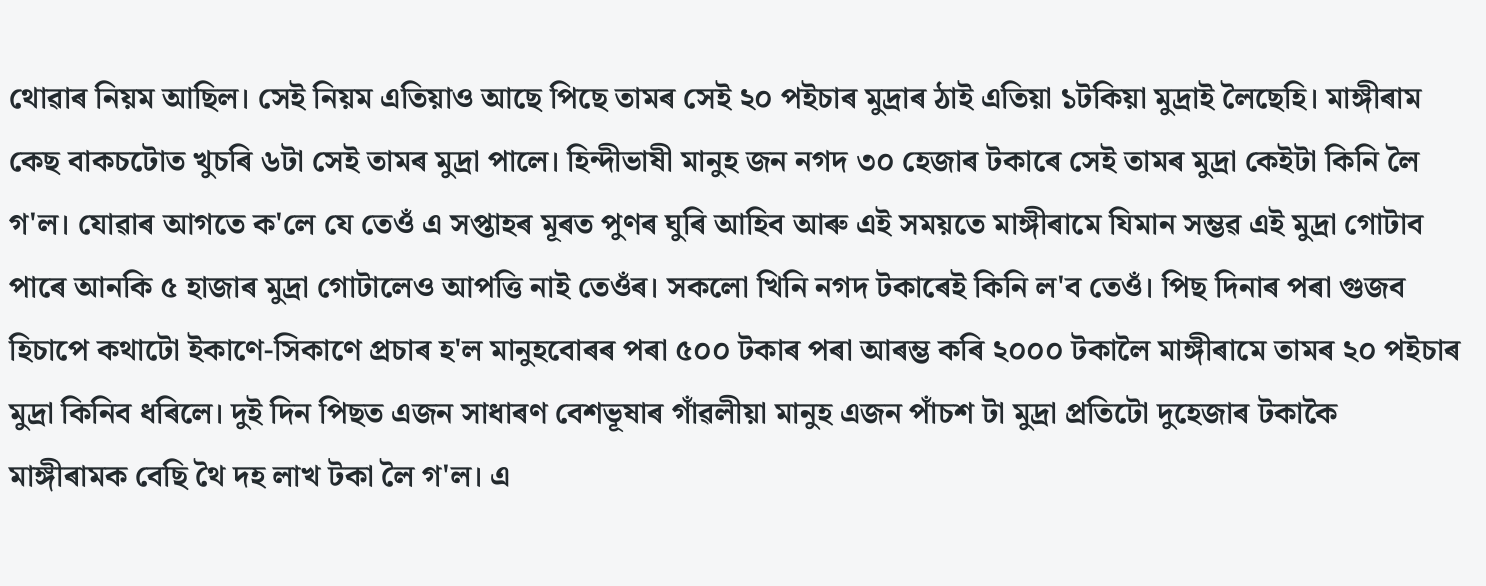থোৱাৰ নিয়ম আছিল। সেই নিয়ম এতিয়াও আছে পিছে তামৰ সেই ২০ পইচাৰ মুদ্ৰাৰ ঠাই এতিয়া ১টকিয়া মুদ্ৰাই লৈছেহি। মাঙ্গীৰাম কেছ বাকচটোত খুচৰি ৬টা সেই তামৰ মুদ্ৰা পালে। হিন্দীভাষী মানুহ জন নগদ ৩০ হেজাৰ টকাৰে সেই তামৰ মুদ্ৰা কেইটা কিনি লৈ গ'ল। যোৱাৰ আগতে ক'লে যে তেওঁ এ সপ্তাহৰ মূৰত পুণৰ ঘুৰি আহিব আৰু এই সময়তে মাঙ্গীৰামে যিমান সম্ভৱ এই মুদ্ৰা গোটাব পাৰে আনকি ৫ হাজাৰ মুদ্ৰা গোটালেও আপত্তি নাই তেওঁৰ। সকলো খিনি নগদ টকাৰেই কিনি ল'ব তেওঁ। পিছ দিনাৰ পৰা গুজব হিচাপে কথাটো ইকাণে-সিকাণে প্ৰচাৰ হ'ল মানুহবোৰৰ পৰা ৫০০ টকাৰ পৰা আৰম্ভ কৰি ২০০০ টকালৈ মাঙ্গীৰামে তামৰ ২০ পইচাৰ মুদ্ৰা কিনিব ধৰিলে। দুই দিন পিছত এজন সাধাৰণ বেশভূষাৰ গাঁৱলীয়া মানুহ এজন পাঁচশ টা মুদ্ৰা প্ৰতিটো দুহেজাৰ টকাকৈ মাঙ্গীৰামক বেছি থৈ দহ লাখ টকা লৈ গ'ল। এ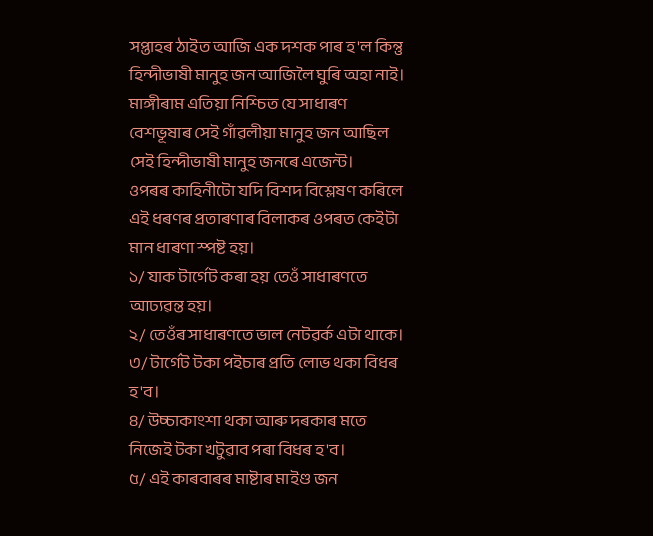সপ্তাহৰ ঠাইত আজি এক দশক পাৰ হ'ল কিন্তু হিন্দীভাষী মানুহ জন আজিলৈ ঘুৰি অহা নাই। মাঙ্গীৰাম এতিয়া নিশ্চিত যে সাধাৰণ বেশভূষাৰ সেই গাঁৱলীয়া মানুহ জন আছিল সেই হিন্দীভাষী মানুহ জনৰে এজেন্ট।
ওপৰৰ কাহিনীটো যদি বিশদ বিশ্লেষণ কৰিলে এই ধৰণৰ প্ৰতাৰণাৰ বিলাকৰ ওপৰত কেইটা মান ধাৰণা স্পষ্ট হয়।
১/ যাক টাৰ্গেট কৰা হয় তেওঁ সাধাৰণতে আঢ্যৱন্ত হয়।
২/ তেওঁৰ সাধাৰণতে ভাল নেটৱৰ্ক এটা থাকে।
৩/ টাৰ্গেট টকা পইচাৰ প্ৰতি লোভ থকা বিধৰ হ'ব।
৪/ উচ্চাকাংশা থকা আৰু দৰকাৰ মতে নিজেই টকা খটুৱাব পৰা বিধৰ হ'ব।
৫/ এই কাৰবাৰৰ মাষ্টাৰ মাইণ্ড জন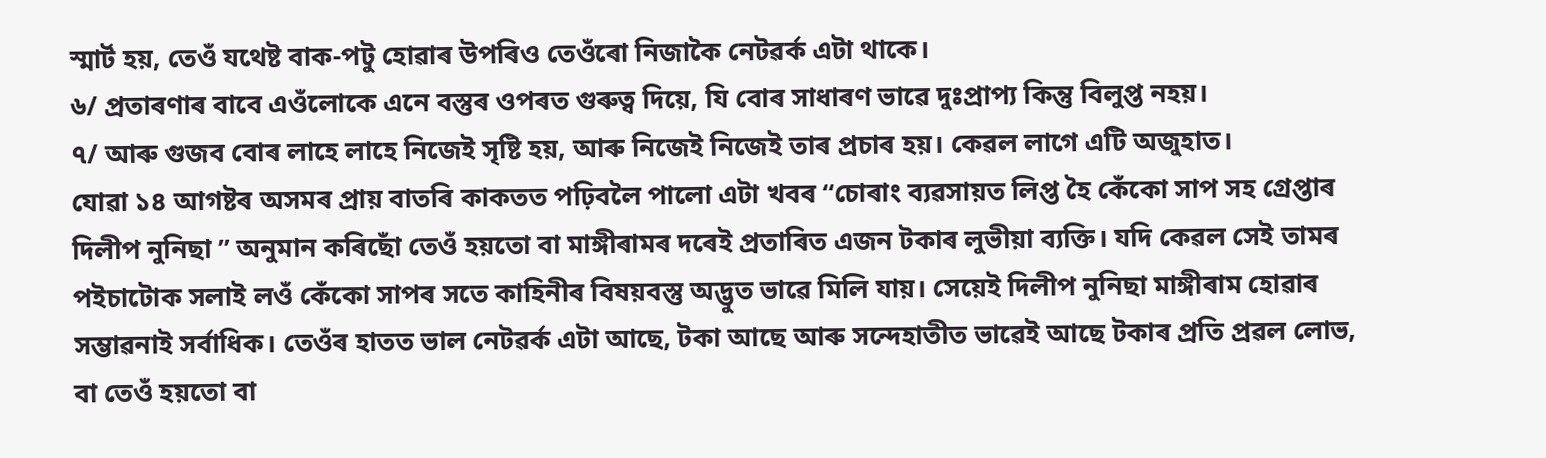স্মাৰ্ট হয়, তেওঁ যথেষ্ট বাক-পটু হোৱাৰ উপৰিও তেওঁৰো নিজাকৈ নেটৱৰ্ক এটা থাকে।
৬/ প্ৰতাৰণাৰ বাবে এওঁলোকে এনে বস্তুৰ ওপৰত গুৰুত্ব দিয়ে, যি বোৰ সাধাৰণ ভাৱে দুঃপ্ৰাপ্য কিন্তু বিলুপ্ত নহয়।
৭/ আৰু গুজব বোৰ লাহে লাহে নিজেই সৃষ্টি হয়, আৰু নিজেই নিজেই তাৰ প্ৰচাৰ হয়। কেৱল লাগে এটি অজুহাত।
যোৱা ১৪ আগষ্টৰ অসমৰ প্ৰায় বাতৰি কাকতত পঢ়িবলৈ পালো এটা খবৰ “চোৰাং ব্যৱসায়ত লিপ্ত হৈ কেঁকো সাপ সহ গ্ৰেপ্তাৰ দিলীপ নুনিছা ” অনুমান কৰিছোঁ তেওঁ হয়তো বা মাঙ্গীৰামৰ দৰেই প্ৰতাৰিত এজন টকাৰ লুভীয়া ব্যক্তি। যদি কেৱল সেই তামৰ পইচাটোক সলাই লওঁ কেঁকো সাপৰ সতে কাহিনীৰ বিষয়বস্তু অদ্ভুত ভাৱে মিলি যায়। সেয়েই দিলীপ নুনিছা মাঙ্গীৰাম হোৱাৰ সম্ভাৱনাই সৰ্বাধিক। তেওঁৰ হাতত ভাল নেটৱৰ্ক এটা আছে, টকা আছে আৰু সন্দেহাতীত ভাৱেই আছে টকাৰ প্ৰতি প্ৰৱল লোভ, বা তেওঁ হয়তো বা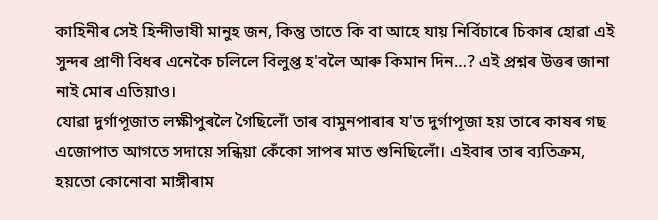কাহিনীৰ সেই হিন্দীভাষী মানুহ জন, কিন্তু তাতে কি বা আহে যায় নিৰ্বিচাৰে চিকাৰ হোৱা এই সুন্দৰ প্ৰাণী বিধৰ এনেকৈ চলিলে বিলুপ্ত হ'বলৈ আৰু কিমান দিন…? এই প্ৰশ্নৰ উত্তৰ জানা নাই মোৰ এতিয়াও।
যোৱা দুৰ্গাপূজাত লক্ষীপুৰলৈ গৈছিলোঁ তাৰ বামুনপাৰাৰ য'ত দুৰ্গাপূজা হয় তাৰে কাষৰ গছ এজোপাত আগতে সদায়ে সন্ধিয়া কেঁকো সাপৰ মাত শুনিছিলোঁ। এইবাৰ তাৰ ব্যতিক্ৰম, হয়তো কোনোবা মাঙ্গীৰাম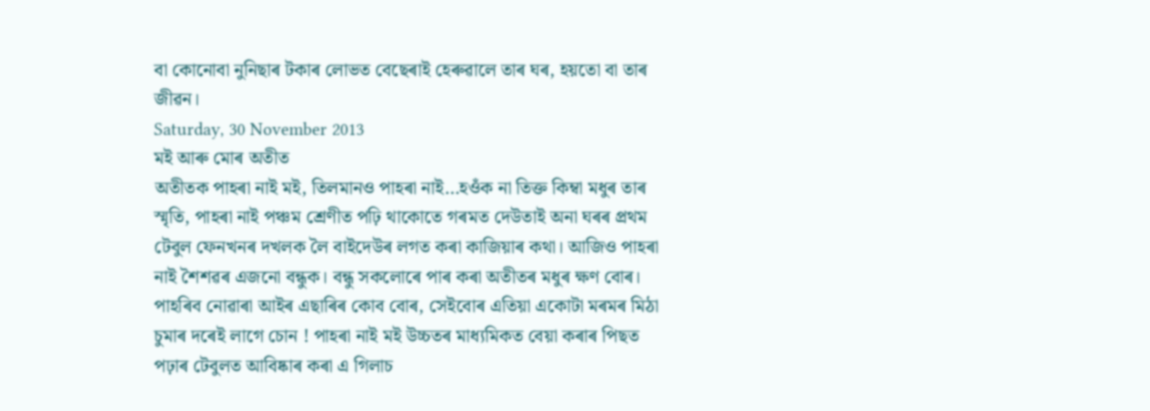বা কোনোবা নুনিছাৰ টকাৰ লোভত বেছেৰাই হেৰুৱালে তাৰ ঘৰ, হয়তো বা তাৰ জীৱন।
Saturday, 30 November 2013
মই আৰু মোৰ অতীত
অতীতক পাহৰা নাই মই, তিলমানও পাহৰা নাই…হওঁক না তিক্ত কিম্বা মধুৰ তাৰ স্মৃতি, পাহৰা নাই পঞ্চম শ্ৰেণীত পঢ়ি থাকোতে গৰমত দেউতাই অনা ঘৰৰ প্ৰথম টেবুল ফেনখনৰ দখলক লৈ বাইদেউৰ লগত কৰা কাজিয়াৰ কথা। আজিও পাহৰা নাই শৈশৱৰ এজনো বন্ধুক। বন্ধু সকলোৰে পাৰ কৰা অতীতৰ মধুৰ ক্ষণ বোৰ। পাহৰিব নোৱাৰা আইৰ এছাৰিৰ কোব বোৰ, সেইবোৰ এতিয়া একোটা মৰমৰ মিঠা চুমাৰ দৰেই লাগে চোন ! পাহৰা নাই মই উচ্চতৰ মাধ্যমিকত বেয়া কৰাৰ পিছত পঢ়াৰ টেবুলত আবিষ্কাৰ কৰা এ গিলাচ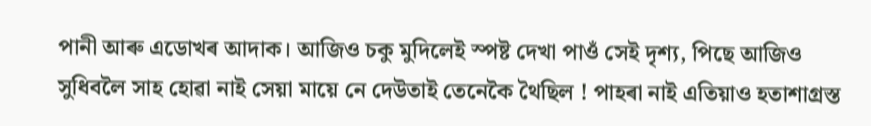পানী আৰু এডোখৰ আদাক। আজিও চকু মুদিলেই স্পষ্ট দেখা পাওঁ সেই দৃশ্য, পিছে আজিও সুধিবলৈ সাহ হোৱা নাই সেয়া মায়ে নে দেউতাই তেনেকৈ থৈছিল ! পাহৰা নাই এতিয়াও হতাশাগ্ৰস্ত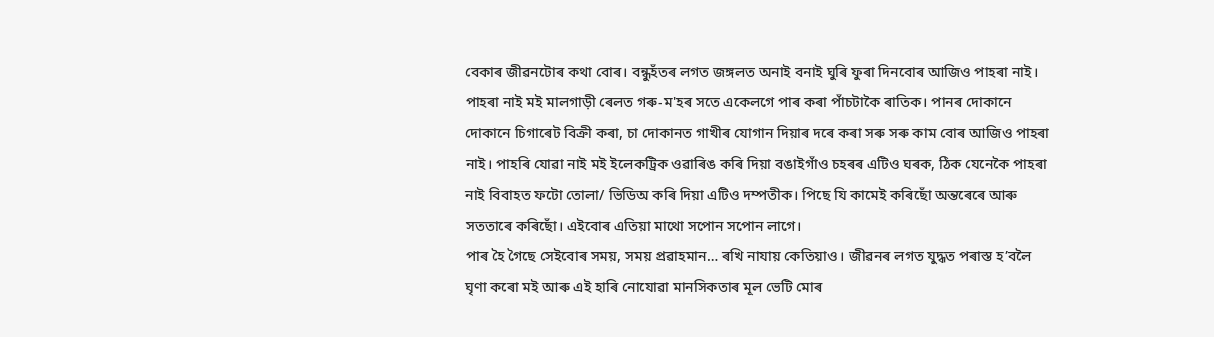বেকাৰ জীৱনটোৰ কথা বোৰ। বন্ধুহঁতৰ লগত জঙ্গলত অনাই বনাই ঘুৰি ফুৰা দিনবোৰ আজিও পাহৰা নাই। পাহৰা নাই মই মালগাড়ী ৰেলত গৰু-ম'হৰ সতে একেলগে পাৰ কৰা পাঁচটাকৈ ৰাতিক। পানৰ দোকানে দোকানে চিগাৰেট বিক্ৰী কৰা, চা দোকানত গাখীৰ যোগান দিয়াৰ দৰে কৰা সৰু সৰু কাম বোৰ আজিও পাহৰা নাই। পাহৰি যোৱা নাই মই ইলেকট্ৰিক ওৱাৰিঙ কৰি দিয়া বঙাইগাঁও চহৰৰ এটিও ঘৰক, ঠিক যেনেকৈ পাহৰা নাই বিবাহত ফটো তোলা/ ভিডিঅ কৰি দিয়া এটিও দম্পতীক। পিছে যি কামেই কৰিছোঁ অন্তৰেৰে আৰু সততাৰে কৰিছোঁ। এইবোৰ এতিয়া মাথো সপোন সপোন লাগে।
পাৰ হৈ গৈছে সেইবোৰ সময়, সময় প্ৰৱাহমান… ৰখি নাযায় কেতিয়াও। জীৱনৰ লগত যুদ্ধত পৰাস্ত হ’বলৈ ঘৃণা কৰো মই আৰু এই হাৰি নোযোৱা মানসিকতাৰ মূল ভেটি মোৰ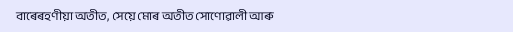বাৰেৰহণীয়া অতীত, সেয়ে মোৰ অতীত সোণোৱালী আৰু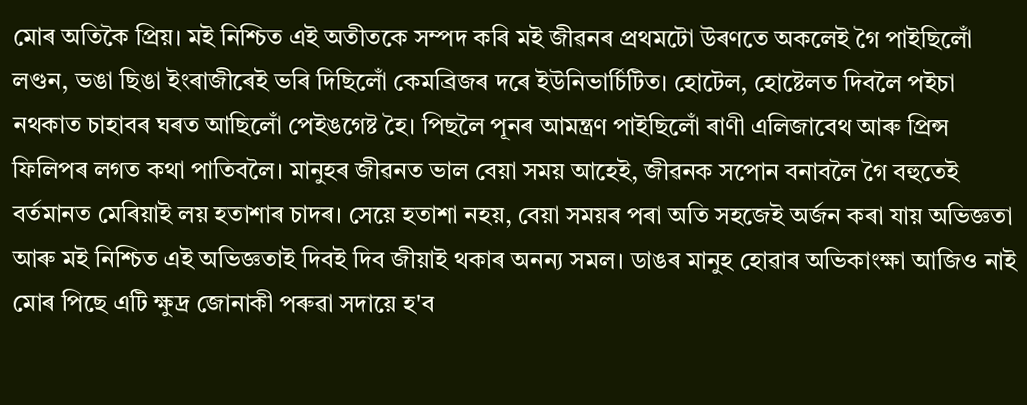মোৰ অতিকৈ প্ৰিয়। মই নিশ্চিত এই অতীতকে সম্পদ কৰি মই জীৱনৰ প্ৰথমটো উৰণতে অকলেই গৈ পাইছিলোঁ লণ্ডন, ভঙা ছিঙা ইংৰাজীৰেই ভৰি দিছিলোঁ কেমব্ৰিজৰ দৰে ইউনিভাৰ্চিটিত। হোটেল, হোষ্টেলত দিবলৈ পইচা নথকাত চাহাবৰ ঘৰত আছিলোঁ পেইঙগেষ্ট হৈ। পিছলৈ পূনৰ আমন্ত্ৰণ পাইছিলোঁ ৰাণী এলিজাবেথ আৰু প্ৰিন্স ফিলিপৰ লগত কথা পাতিবলৈ। মানুহৰ জীৱনত ভাল বেয়া সময় আহেই, জীৱনক সপোন বনাবলৈ গৈ বহুতেই বৰ্তমানত মেৰিয়াই লয় হতাশাৰ চাদৰ। সেয়ে হতাশা নহয়, বেয়া সময়ৰ পৰা অতি সহজেই অৰ্জন কৰা যায় অভিজ্ঞতা আৰু মই নিশ্চিত এই অভিজ্ঞতাই দিবই দিব জীয়াই থকাৰ অনন্য সমল। ডাঙৰ মানুহ হোৱাৰ অভিকাংক্ষা আজিও নাই মোৰ পিছে এটি ক্ষুদ্ৰ জোনাকী পৰুৱা সদায়ে হ'ব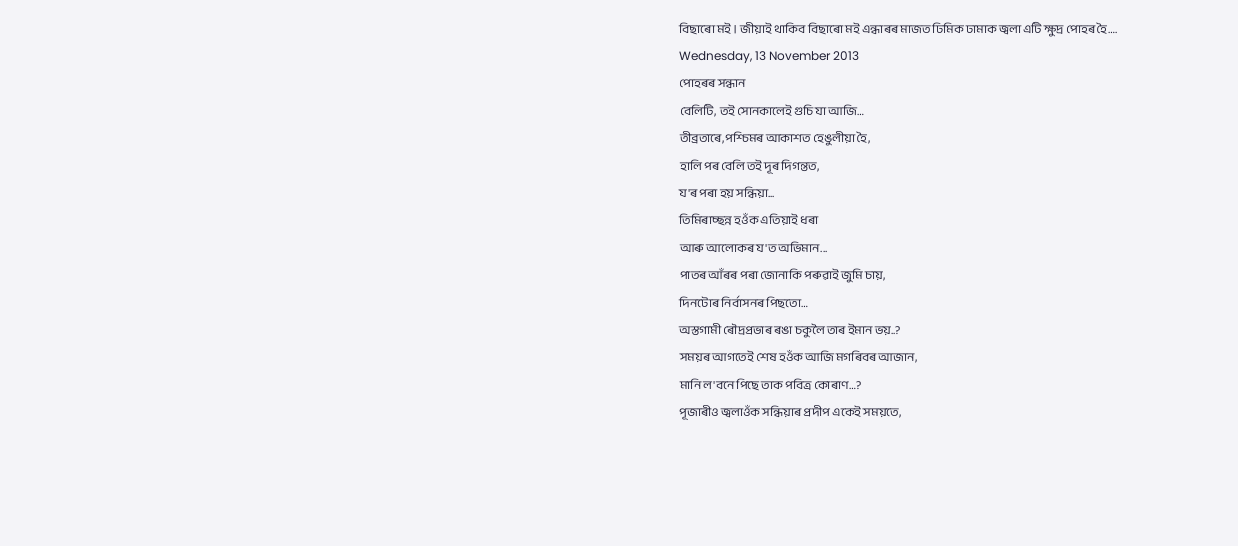বিছাৰো মই । জীয়াই থাকিব বিছাৰো মই এন্ধাৰৰ মাজত ঢিমিক ঢামাক জ্বলা এটি ক্ষুদ্ৰ পোহৰ হৈ….
Wednesday, 13 November 2013
পোহৰৰ সন্ধান
বেলিটি, তই সোনকালেই গুচি যা আজি…
তীব্ৰতাৰে,পশ্চিমৰ আকাশত হেঙুলীয়া হৈ,
হালি পৰ বেলি তই দূৰ দিগন্তত,
য'ৰ পৰা হয় সন্ধিয়া...
তিমিৰাচ্ছন্ন হওঁক এতিয়াই ধৰা
আৰু আলোকৰ য'ত অভিমান...
পাতৰ আঁৰৰ পৰা জোনাকি পৰুৱাই জুমি চায়,
দিনটোৰ নিৰ্বাসনৰ পিছতো…
অস্তগামী ৰৌদ্ৰপ্ৰভাৰ ৰঙা চকুলৈ তাৰ ইমান ভয়..?
সময়ৰ আগতেই শেষ হওঁক আজি মগৰিবৰ আজান,
মানি ল'বনে পিছে তাক পবিত্ৰ কোৰাণ…?
পূজাৰীও জ্বলাওঁক সন্ধিয়াৰ প্ৰদীপ একেই সময়তে,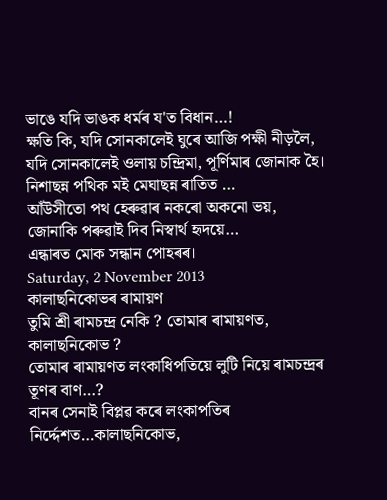ভাঙে যদি ভাঙক ধৰ্মৰ য'ত বিধান…!
ক্ষতি কি, যদি সোনকালেই ঘুৰে আজি পক্ষী নীড়লৈ,
যদি সোনকালেই ওলায় চন্দ্ৰিমা, পূৰ্ণিমাৰ জোনাক হৈ।
নিশাছন্ন পথিক মই মেঘাছন্ন ৰাতিত …
আঁউসীতো পথ হেৰুৱাৰ নকৰো অকনো ভয়,
জোনাকি পৰুৱাই দিব নিস্বাৰ্থ হৃদয়ে…
এন্ধাৰত মোক সন্ধান পোহৰৰ।
Saturday, 2 November 2013
কালাছনিকোভৰ ৰামায়ণ
তুমি শ্ৰী ৰামচন্দ্ৰ নেকি ? তোমাৰ ৰামায়ণত, কালাছনিকোভ ?
তোমাৰ ৰামায়ণত লংকাধিপতিয়ে লুটি নিয়ে ৰামচন্দ্ৰৰ তূণৰ বাণ…?
বানৰ সেনাই বিপ্লৱ কৰে লংকাপতিৰ নিৰ্দ্দেশত…কালাছনিকোভ,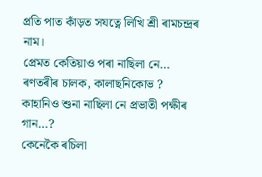প্ৰতি পাত কাঁড়ত সযত্নে লিখি শ্ৰী ৰামচন্দ্ৰৰ নাম।
প্ৰেমত কেতিয়াও পৰা নাছিলা নে… ৰণতৰীৰ চালক, কালাছনিকোভ ?
কাহানিও শুনা নাছিলা নে প্ৰভাতী পক্ষীৰ গান…?
কেনেকৈ ৰচিলা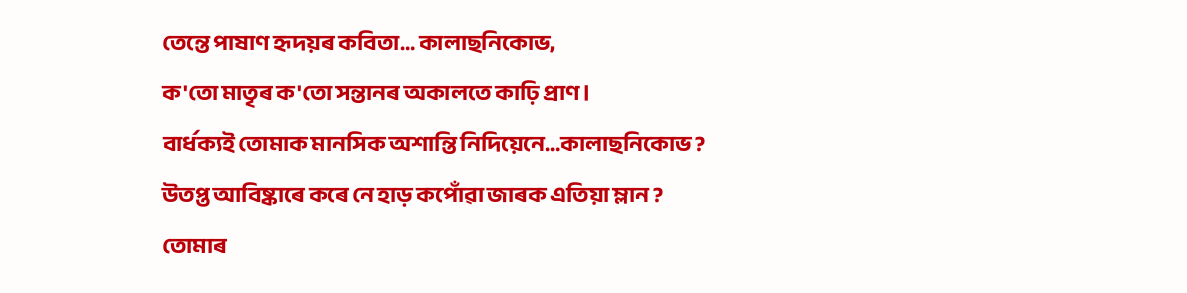তেন্তে পাষাণ হৃদয়ৰ কবিতা… কালাছনিকোভ,
ক'তো মাতৃৰ ক'তো সন্তানৰ অকালতে কাঢ়ি প্ৰাণ।
বাৰ্ধক্যই তোমাক মানসিক অশান্তি নিদিয়েনে…কালাছনিকোভ ?
উতপ্ত আবিষ্কাৰে কৰে নে হাড় কপোঁৱা জাৰক এতিয়া ম্লান ?
তোমাৰ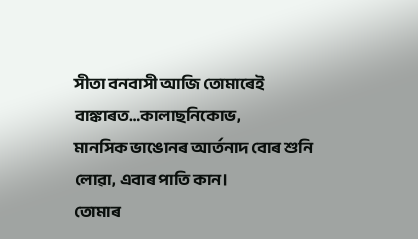সীতা বনবাসী আজি তোমাৰেই বাঙ্কাৰত…কালাছনিকোভ,
মানসিক ভাঙোনৰ আৰ্তনাদ বোৰ শুনি লোৱা, এবাৰ পাতি কান।
তোমাৰ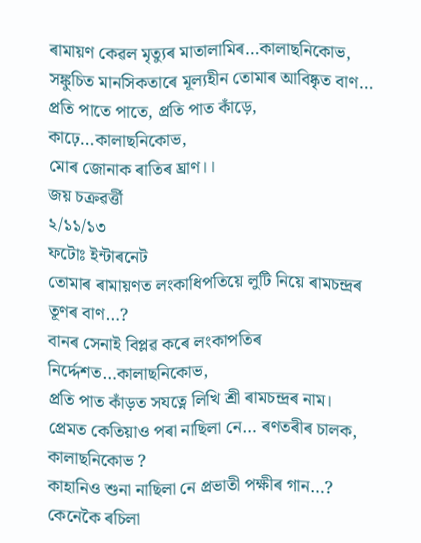ৰামায়ণ কেৱল মৃত্যুৰ মাতালামিৰ…কালাছনিকোভ,
সঙ্কুচিত মানসিকতাৰে মূল্যহীন তোমাৰ আবিষ্কৃত বাণ…
প্ৰতি পাতে পাতে, প্ৰতি পাত কাঁড়ে, কাঢ়ে…কালাছনিকোভ,
মোৰ জোনাক ৰাতিৰ ঘ্ৰাণ।।
জয় চক্ৰৱৰ্ত্তী
২/১১/১৩
ফটোঃ ইন্টাৰনেট
তোমাৰ ৰামায়ণত লংকাধিপতিয়ে লুটি নিয়ে ৰামচন্দ্ৰৰ তূণৰ বাণ…?
বানৰ সেনাই বিপ্লৱ কৰে লংকাপতিৰ নিৰ্দ্দেশত…কালাছনিকোভ,
প্ৰতি পাত কাঁড়ত সযত্নে লিখি শ্ৰী ৰামচন্দ্ৰৰ নাম।
প্ৰেমত কেতিয়াও পৰা নাছিলা নে… ৰণতৰীৰ চালক, কালাছনিকোভ ?
কাহানিও শুনা নাছিলা নে প্ৰভাতী পক্ষীৰ গান…?
কেনেকৈ ৰচিলা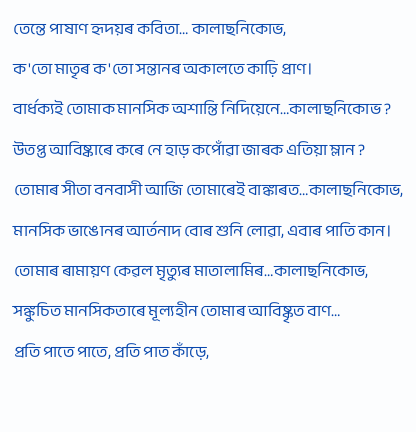তেন্তে পাষাণ হৃদয়ৰ কবিতা… কালাছনিকোভ,
ক'তো মাতৃৰ ক'তো সন্তানৰ অকালতে কাঢ়ি প্ৰাণ।
বাৰ্ধক্যই তোমাক মানসিক অশান্তি নিদিয়েনে…কালাছনিকোভ ?
উতপ্ত আবিষ্কাৰে কৰে নে হাড় কপোঁৱা জাৰক এতিয়া ম্লান ?
তোমাৰ সীতা বনবাসী আজি তোমাৰেই বাঙ্কাৰত…কালাছনিকোভ,
মানসিক ভাঙোনৰ আৰ্তনাদ বোৰ শুনি লোৱা, এবাৰ পাতি কান।
তোমাৰ ৰামায়ণ কেৱল মৃত্যুৰ মাতালামিৰ…কালাছনিকোভ,
সঙ্কুচিত মানসিকতাৰে মূল্যহীন তোমাৰ আবিষ্কৃত বাণ…
প্ৰতি পাতে পাতে, প্ৰতি পাত কাঁড়ে,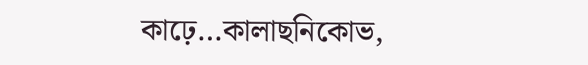কাঢ়ে…কালাছনিকোভ,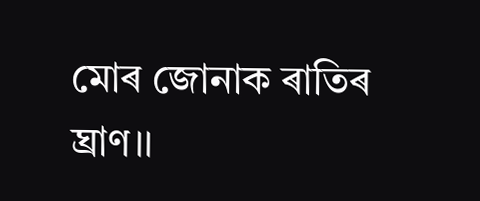মোৰ জোনাক ৰাতিৰ ঘ্ৰাণ।।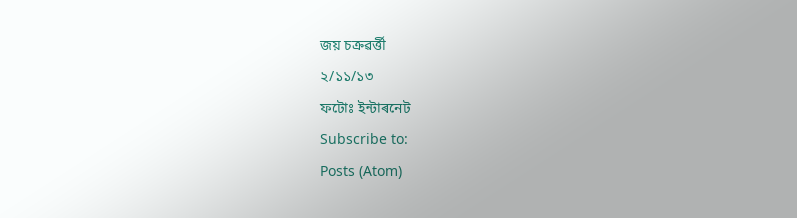জয় চক্ৰৱৰ্ত্তী
২/১১/১৩
ফটোঃ ইন্টাৰনেট
Subscribe to:
Posts (Atom)